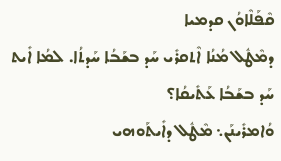ܩܶܦܰܠܶܐܘܳܢ ܩܕܡܝܐ
ܕܡܶܛܽܠ ܡܳܢܳܐ ܐܶܬܩܪܺܝ ܚܰܕ ܒܫܰܒܳܐ ܚܰܕܬܳܐ. ܠܡܳܐ ܐܺܝܬ ܚܰܕ ܒܫܰܒܳܐ ܥܰܬܺܝܩܳܐ؟
ܘܳܐܡܪܺܝܢܰܢ܆ ܡܶܛܽܠ ܕܐܺܝܬܰܘܗܝ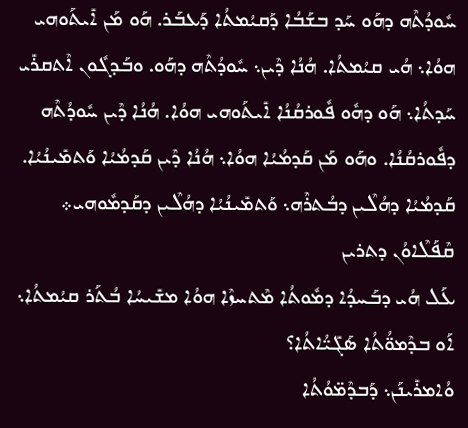ܚܽܘܕܳܬܶܗ ܕܗܰܘ ܚܰܕ ܒܫܰܒܳܐ ܕܰܩܝܳܡܬܳܐ ܕܰܥܒܰܪ. ܗܰܘ ܡܰܢ ܐܺܝܬܰܘܗܝ ܗܘܳܐ܆ ܗܳܝ ܩܝܳܡܬܳܐ. ܗܳܢܳܐ ܕܶܝܢ܆ ܚܽܘܕܳܬܶܗ ܕܗܰܘ. ܘܒܰܕܓܽܘܢ ܐܶܬܩܪܺܝ ܚܰܕܬܳܐ܆ ܗܰܘ ܕܗܽܘ ܦܽܘܪܩܳܢܳܐ ܐܺܝܬܰܘܗܝ ܗܘܳܐ. ܗܳܢܳܐ ܕܶܝܢ ܚܽܘܕܳܬܶܗ ܕܦܽܘܪܩܳܢܳܐ. ܘܗܰܘ ܡܰܢ ܩܰܕܡܳܝܳܐ ܗܘܳܐ܆ ܗܳܢܳܐ ܕܶܝܢ ܩܰܕܡܳܝܳܐ ܘܰܬܡܺܝܢܳܝܳܐ. ܩܰܕܡܳܝܳܐ ܕܗܳܠܶܝܢ ܕܒܳܬܪܶܗ܆ ܘܰܬܡܺܝܢܳܝܳܐ ܕܗܳܠܶܝܢ ܕܩܰܕܡܽܘܗܝ܀
ܩܶܦܰܠܶܐܘܳܢ ܕܬܪܝܢ
ܥܰܠ ܗܳܝ ܕܒܰܚܕܳܐ ܕܡܽܘܬܳܐ ܡܶܬܚܙܶܐ ܗܘܳܐ ܡܫܺܝܚܳܐ ܒܳܬܰܪ ܩܝܳܡܬܳܐ܆ ܐܰܘ ܒܕܶܡܘ̈ܳܬܳܐ ܣܰܓܺܝ̈ܳܐܬܳܐ؟
ܘܳܐܡܪܺܝܢܰܢ܆ ܕܰܒܕܶܡ̈ܘܳܬܳܐ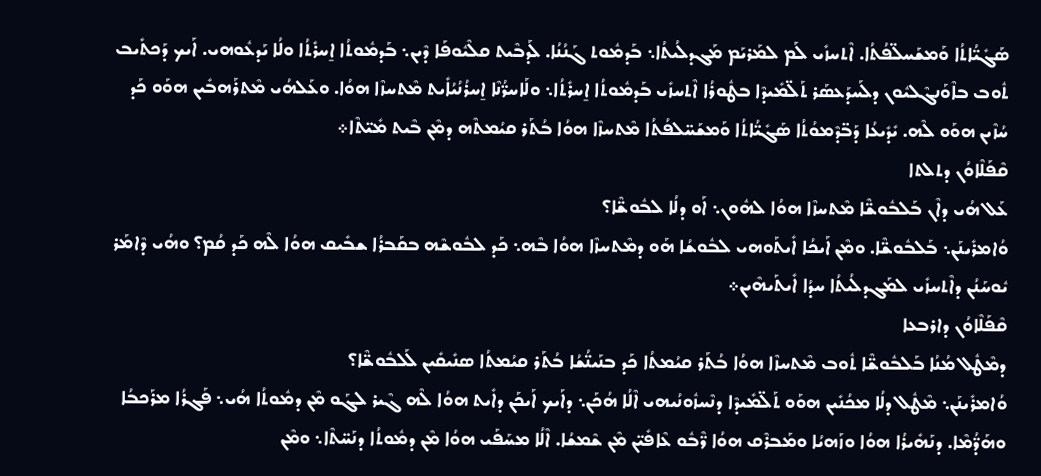ܣܰܓܺܝ̈ܳܐܬܳܐ ܘܰܡܫܰܚܠ̈ܦܳܬܳܐ. ܐܶܬܚܙܺܝ ܠܰܡ ܠܡܰܪܝܰܡ ܡܰܓܕܠܳܝܬܳܐ܆ ܒܰܕܡܽܘܬ ܓܰܢܳܢܳܐ. ܠܰܕܒܶܝܬ ܩܠܶܝܽܘܦܰܐ ܕܶܝܢ܆ ܒܰܕܡܽܘܬܳܐ ܐ̱ܚܪܺܬܳܐ ܘܠܳܐ ܝܰܕܥܽܘܗܝ. ܐܰܝܟ ܕܰܟܬܺܝܒ ܬܽܘܒ ܒܐܶܘܰܢܓܶܠܝܽܘܢ ܕܠܰܚܕܰܥܣܰܪ ܬܰܠ̈ܡܺܝܕܶܐ ܒܛܽܘܪܳܐ ܐܶܬܚܙܺܝ ܒܰܕܡܽܘܬܳܐ ܐ̱ܚܪܺܬܳܐ܆ ܘܠܰܐܚܪ̈ܳܢܶܐ ܐ̱ܚܪܳܢܳܝܳܐܺܝܬ ܡܶܬܚܙܶܐ ܗܘܳܐ. ܘܥܰܠܗܳܝ ܡܶܬܪܰܗܒܺܝܢ ܗܘܰܘ ܟܰܕ ܚܳܙܶܝܢ ܗܘܰܘ ܠܶܗ. ܝܺܕܺܝܥܳܐ ܕܰܒ̈ܕܶܡܘܳܬܳܐ ܣܰܓܺܝ̈ܳܐܬܳܐ ܘܰܡܫܰܚ̈ܠܦܳܬܳܐ ܡܶܬܚܙܶܐ ܗܘܳܐ ܒܳܬܰܪ ܩܝܳܡܬܶܗ ܕܡܶܢ ܒܶܝܬ ܡܺܝ̈ܬܶܐ܀
ܩܶܦܰܠܶܐܘܳܢ ܕܬܠܬܐ
ܥܰܠ ܗܳܝ ܕܐܶܢ ܒܰܠܒܽܘܫ̈ܶܐ ܡܶܬܚܙܶܐ ܗܘܳܐ ܠܗܽܘܢ܆ ܐܰܘ ܕܠܳܐ ܠܒܽܘܫ̈ܶܐ؟
ܘܳܐܡܪܺܝܢܰܢ܆ ܒܰܠܒܽܘܫ̈ܶܐ. ܘܡܶܢ ܐܰܝܟܳܐ ܐܺܝܬܰܘܗܝ ܠܒܽܘܫܳܐ ܗܰܘ ܕܡܶܬܚܙܶܐ ܗܘܳܐ ܒܶܗ܆ ܟܰܕ ܠܒܽܘܫܶܗ ܒܩܰܒܪܳܐ ܫܒܺܝܩ ܗܘܳܐ ܠܶܗ ܟܰܕ ܩܳܡ؟ ܘܗܳܝ ܕܶܐܡܰܪ ܝܽܘܚܰܢܳܢ ܕܐܶܬܚܙܺܝ ܠܡܰܓܕܠܳܝܬܳܐ ܚܕܳܐ ܐܺܝܬܰܝܗܶܝܢ܀
ܩܶܦܰܠܶܐܘܳܢ ܕܐܪܒܥܐ
ܕܡܶܛܽܠ ܡܳܢܳܐ ܒܰܠܒܽܘܫ̈ܶܐ ܬܽܘܒ ܡܶܬܚܙܶܐ ܗܘܳܐ ܒܳܬܰܪ ܩܝܳܡܬܳܐ ܟܰܕ ܒܢܰܝܢ̈ܳܫܳܐ ܒܳܬܰܪ ܩܝܳܡܬܳܐ ܣܢܺܝܩܺܝܢ ܠܰܠܒܽܘܫ̈ܶܐ؟
ܘܳܐܡܪܺܝܢܰܢ܆ ܡܶܛܽܠ ܕܠܳܐ ܡܟܳܢܺܝܢ ܗܘܰܘ ܬܰܠ̈ܡܺܝܕܶܐ ܕܢܶܚܙܽܘܢܳܝܗܝ ܐܶܠܳܐ ܗܳܟܰܢ܆ ܕܐܰܝܟ ܐܰܝܟܰܢ ܕܐܺܝܬ ܗܘܳܐ ܠܶܗ ܓܶܝܪ ܠܓܰܘ ܡܶܢ ܕܡܽܘܬܳܐ ܗܳܝ܆ ܦܰܓܪܳܐ ܡܪܰܟܒܳܐ ܘܗܰܕ̈ܳܡܶܐ. ܕܢܰܗܺܝܪܳܐ ܗܘܳܐ ܘܙܰܗܝܳܐ ܘܡܰܒܪܶܩ ܗܘܳܐ ܪ̈ܶܒܽܘ ܥܶܐܦܺܝ̈ܢ ܡܶܢ ܫܶܡܫܳܐ. ܐܶܠܳܐ ܡܚܰܦܰܝ ܗܘܳܐ ܡܶܢ ܕܡܽܘܬܳܐ ܕܢܰܚ̈ܬܶܐ܆ ܘܡܶܢ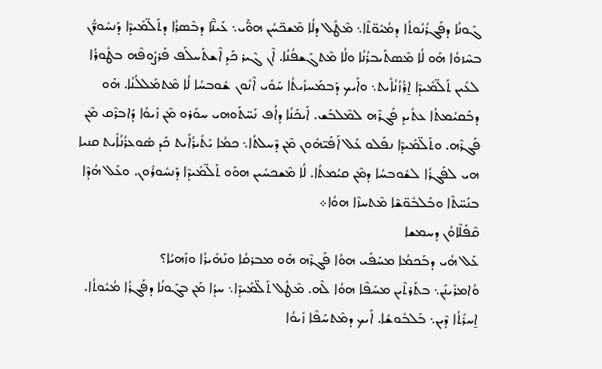ܓܰܘܢܳܐ ܕܦܰܓܪܳܢܽܘܬܳܐ ܕܡܳܝܽܘ̈ܬܶܐ܆ ܡܶܛܽܠ ܕܠܳܐ ܡܶܫܟ̈ܚܳܢ ܗܘ̈ܰܝ܆ ܥܰܝܢ̈ܶܐ ܕܒܶܣܪܳܐ ܕܬܰܠ̈ܡܺܝܕܶܐ ܕܰܢܚܽܘܪ̈ܳܢ ܒܚܶܙܘܳܐ ܗܰܘ ܠܳܐ ܡܶܣܬܰܝܒܪܳܢܳܐ ܘܠܳܐ ܡܶܬܓܰܫܦܳܢܳܐ. ܐܶܢ ܓܶܝܪ ܟܰܕ ܐܶܫܬܰܚܠܰܦ ܦܰܪܨܽܘܦܶܗ ܒܛܽܘܪܳܐ ܠܥܺܝܢ ܬܰܠ̈ܡܺܝܕܶܐ ܐ̱ܪܳܙܳܢܳܐܺܝܬ܆ ܘܐܰܝܟ ܕܰܒܡܰܚܙܺܝܬܳܐ ܚܰܘܺܝ ܐܶܢܽܘܢ ܫܽܘܒܚܳܐ ܠܳܐ ܡܶܬܡܰܠܠܳܢܳܐ. ܗܰܘ ܕܒܰܩܝܳܡܬܳܐ ܥܬܺܝܕ ܦܰܓܪܶܗ ܠܡܶܠܒܰܫ. ܐܰܝܟܰܢܳܐ ܕܐܳܦ ܢܰܚ̈ܬܰܘܗܝ ܚܘܰܪܘ ܡܶܢ ܙܺܝܘܳܐ ܕܰܐܒܪܶܩ ܡܶܢ ܦܰܓܪܶܗ. ܘܬܰܠ̈ܡܺܝܕܶܐ ܢܦܰܠܘ ܥܰܠ ܐܰܦܰܝ̈ܗܽܘܢ ܡܶܢ ܕܶܚܠܬܳܐ܆ ܟܡܳܐ ܝܰܬܺܝܪܳܐܺܝܬ ܟܰܕ ܣܽܘܥܪܳܢܳܐܺܝܬ ܩܢܝܐ ܗܝ ܠܦܰܓܪܳܐ ܠܫܽܘܒܚܳܐ ܕܡܶܢ ܩܝܳܡܬܳܐ. ܠܳܐ ܡܶܫܟܚܺܝܢ ܗܘܰܘ ܬܰܠ̈ܡܺܝܕܶܐ ܕܰܢܚܽܘܪܽܘܢ. ܘܥܰܠ ܗܳܕܶܐ ܒܢܰܚ̈ܬܶܐ ܘܒܰܠܒܽܘ̈ܫܶܐ ܡܶܬܚܙܶܐ ܗܘܳܐ܀
ܩܶܦܰܠܶܐܘܳܢ ܕܚܡܫܐ
ܥܰܠ ܗܳܝ ܕܒܰܟܡܳܐ ܡܚܰܦܰܝ ܗܘܳܐ ܦܰܓܪܶܗ ܗܰܘ ܡܒܪܩܳܐ ܘܢܰܗܺܝܪܳܐ ܘܙܰܗܝܳܐ؟
ܘܳܐܡܪܺܝܢܰܢ܆ ܒܬܰܪܬܶܝܢ ܡܚܰܦܶܐ ܗܘܳܐ ܠܶܗ. ܡܶܛܽܠ ܬܰܠ̈ܡܺܝܕܶܐ܆ ܚܕܳܐ ܡܰܢ ܒܓܰܘܢܳܐ ܕܦܰܓܪܳܐ ܡܳܝܽܘܬܳܐ. ܐ̱ܚܪܺܬܳܐ ܕܶܝܢ܆ ܒܰܠܒܽܘܫܳܐ. ܐܰܝܟ ܕܡܶܬܚܰܦܶܐ ܙܺܝܘܳܐ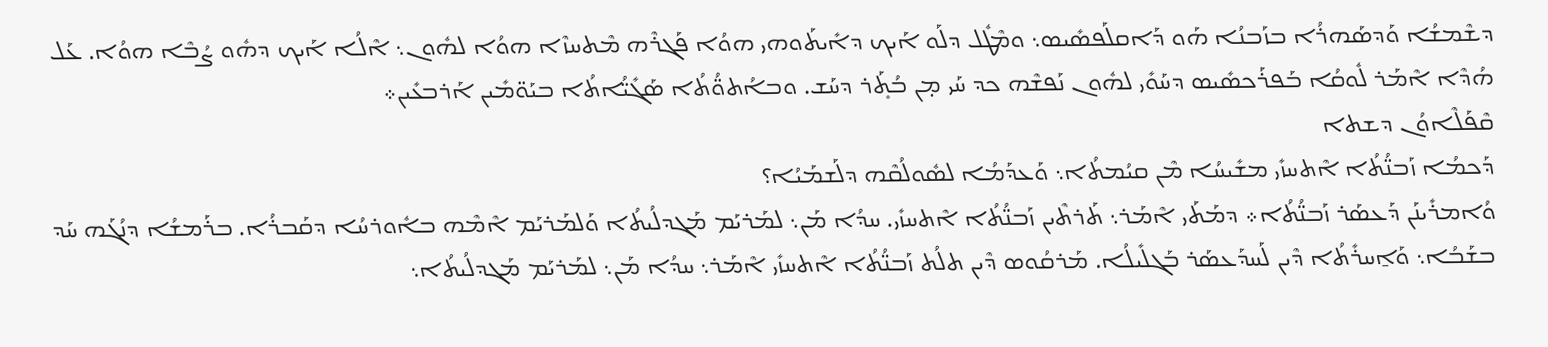ܕܫܶܡܫܳܐ ܘܰܕܣܰܗܪܳܐ ܒܙܰܒܢܳܐ ܗܰܘ ܕܰܐܩܠܰܦܣܺܝܣ܆ ܘܡܶܛܽܠ ܕܠܰܘ ܐܰܝܟ ܕܐܺܝܬܰܘܗܝ ܗܘܳܐ ܦܰܓܪܶܗ ܡܶܬܚܙܶܐ ܗܘܳܐ ܠܗܽܘܢ܆ ܐܶܠܳܐ ܐܰܝܟ ܕܗܽܘ ܨܳܒܶܐ ܗܘܳܐ. ܥܰܠ ܗܳܕܶܐ ܐܶܡܰܪ ܠܽܘܩܳܐ ܒܰܦܪܰܟܣܺܝܣ ܕܚܰܘܺܝ ܠܗܽܘܢ ܢܰܦܫܶܗ ܟܕ ܚܰܝ ܡ̣ܢ ܒܳܬ̥ܰܪ ܕܚܰܫ. ܘܒܐܳܬܘ̈ܳܬܳܐ ܣܰܓܺܝ̈ܳܐܬܳܐ ܒܝܰܘ̈ܡܺܝܢ ܐܰܪܒܥܺܝܢ܀
ܩܶܦܰܠܶܐܘܳܢ ܕܫܬܐ
ܕܰܟܡܳܐ ܙܰܒܢ̈ܳܬܳܐ ܐܶܬܚܙܺܝ ܡܫܺܝܚܳܐ ܡܶܢ ܩܝܳܡܬܳܐ܆ ܘܰܥܕܰܡܳܐ ܠܣܽܘܠܳܩܶܗ ܕܠܰܫܡܰܝܳܐ؟
ܘܳܐܡܪܺܝܢܰܢ ܕܰܥܣܰܪ ܙܰܒܢ̈ܳܬܳܐ܀ ܕܡܰܬܰܝ ܐܶܡܰܪ܆ ܬܰܪܬܶܝܢ ܙܰܒܢ̈ܳܬܳܐ ܐܶܬܚܙܺܝ. ܚܕܳܐ ܡܰܢ܆ ܠܡܰܪܝܰܡ ܡܰܓܕܠܳܝܬܳܐ ܘܰܠܡܰܪܝܰܡ ܐܶܡܶܗ ܒܐܽܘܪܚܳܐ ܕܩܰܒܪܳܐ. ܒܪܰܡܫܳܐ ܕܢܳܓܰܗ ܚܰܕ ܒܫܰܒܳܐ܆ ܘܰܐ̱ܚܪܺܬܳܐ ܕܶܝܢ ܠܰܚܕܰܥܣܰܪ ܒܰܓܠܺܝܠܳܐ. ܡܰܪܩܳܘܣ ܕܶܝܢ ܬܠܳܬ ܙܰܒܢ̈ܳܬܳܐ ܐܶܬܚܙܺܝ ܐܶܡܰܪ܆ ܚܕܳܐ ܡܰܢ܆ ܠܡܰܪܝܰܡ ܡܰܓܕܠܳܝܬܳܐ܆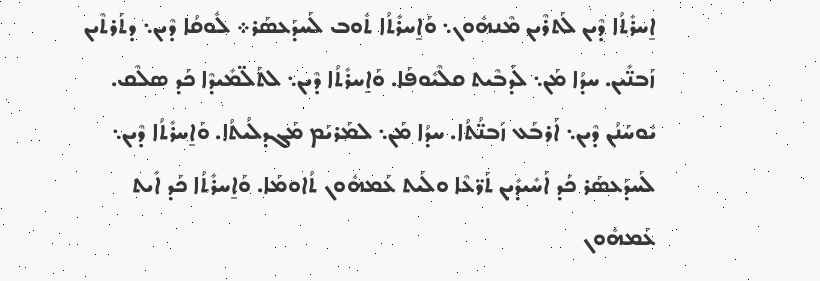ܐ̱ܚܪܺܬܳܐ ܕܶܝܢ ܠܰܬܪܶܝܢ ܡܶܢܗܽܘܢ܆ ܘܰܐ̱ܚܪܺܬܳܐ ܬܽܘܒ ܠܰܚܕܰܥܣܰܪ܀ ܠܽܘܩܳܐ ܕܶܝܢ܆ ܕܬܰܪܬܶܝܢ ܙܰܒܢ̈ܺܝܢ. ܚܕܳܐ ܡܰܢ܆ ܠܰܕܒܶܝܬ ܩܠܶܝܽܘܦܰܐ. ܘܰܐ̱ܚܪܺܬܳܐ ܕܶܝܢ܆ ܠܬܰܠ̈ܡܺܝܕܶܐ ܟܰܕ ܣܠܶܩ. ܝܽܘܚܰܢܳܢ ܕܶܝܢ܆ ܐܰܪܒܰܥ ܙܰܒܢ̈ܳܬܳܐ. ܚܕܳܐ ܡܰܢ܆ ܠܡܰܪܝܰܡ ܡܰܓܕܠܳܝܬܳܐ. ܘܰܐ̱ܚܪܺܬܳܐ ܕܶܝܢ܆ ܠܰܚܕܰܥܣܰܪ ܟܰܕ ܐܰܚܺܝܕܺܝܢ ܬܰܪ̈ܥܶܐ ܘܠܰܝܬ ܥܰܡܗܽܘܢ ܬܳܐܘܡܰܐ. ܘܰܐ̱ܚܪܺܬܳܐ ܟܰܕ ܐܺܝܬ ܥܰܡܗܽܘܢ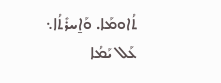ܬܳܐܘܡܰܐ. ܘܰܐ̱ܚܪܺܬܳܐ܆ ܥܰܠ ܝܰܡܳܐ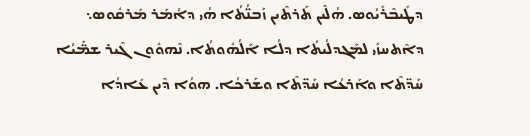ܕܛܺܝܒܶܪܺܝܳܘܣ. ܗܳܠܶܝܢ ܬܰܪܬܶܝܢ ܙܰܒܢ̈ܳܬܳܐ ܗܳܝ ܕܐܳܡܰܪ ܡܰܪܩܽܘܣ܆ ܕܐܶܬܚܙܺܝ ܠܡܰܓܕܠܳܝܬܳܐ ܕܠܳܐ ܐܰܠܳܗܽܘܬܳܐ. ܢܶܗܘܽܘܢ ܓܶܝܪ ܫܡ̈ܰܝܳܐ ܚܰܕ̈ܬܶܐ ܘܐܰܪܥܳܐ ܚܰܕ̈ܬܶܐ ܘܫܰܪܟܳܐ. ܗܘܳܐ ܕܶܝܢ ܥܺܐܕܳܐ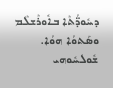ܕܚܽܘܕ̈ܳܬܶܐ ܒܐܽܘܪܶܫܠܶܡ ܘܣܰܬܘܳܐ ܗܘܳܐ. ܫܽܘܠܚܽܘܗܝ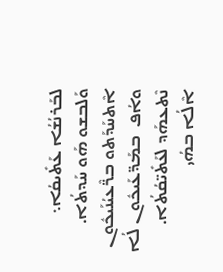ܠܒܰܪܢܳܫܳܐ ܥܰܬܺܝܩܳܐ܆ ܘܰܠܒܫܘ ܗܰܘ ܚܰܕܬܳܐ. ܐܶܬܚܰܕܰܬܘ ܒܪ̈ܶܥܝܳܢܰܝܟܽܘܢ ܘܐܳܦ  ܒܡܰܕ̈ܥܰܝܟܽܘܢ ܠܳܐ ܢܶܬܥܗܰܕ ܠܥܰܬܺܝ̈ܩܳܬܳܐ. ܐܶܠܳܐ ܒܗܳܝ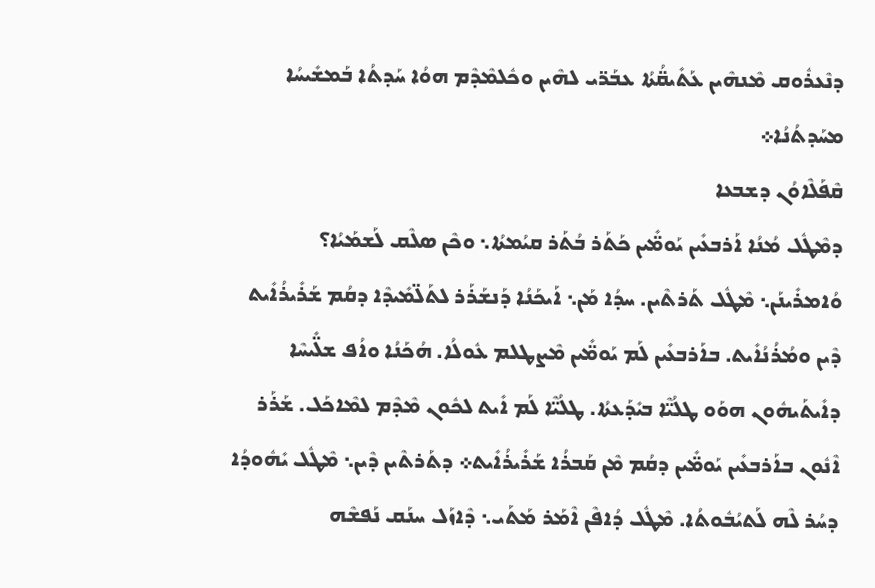ܕܢܶܥܪܽܘܩ ܡܶܢܗܶܝܢ ܥܰܬܺܝܩ̈ܳܬܳܐ ܥܒܰܪ̈ܝ ܠܗܶܝܢ ܘܟܽܠܡܶܕܶܡ ܗܘܳܐ ܚܰܕܬܳܐ ܒܰܡܫܺܝܚܳܐ ܡܚܰܕܬܳܢܳܐ܀
ܩܶܦܰܠܶܐܘܳܢ ܕܫܒܥܐ
ܕܡܶܛܽܠ ܡܳܢܳܐ ܐܰܪܒܥܺܝܢ ܝܰܘܡ̈ܺܝܢ ܟܰܬܰܪ ܒܳܬܰܪ ܩܝܳܡܬܳܐ܆ ܘܟܶܢ ܣܠܶܩ ܠܰܫܡܰܝܳܐ؟
ܘܳܐܡܪܺܝܢܰܢ܆ ܡܶܛܽܠ ܬܰܪܬܶܝܢ. ܚܕܳܐ ܡܰܢ܆ ܐܰܝܟܰܢܳܐ ܕܰܢܫܰܪܰܪ ܠܬܰܠ̈ܡܺܝܕܶܐ ܕܩܳܡ ܫܰܪܺܝܪܳܐܺܝܬ ܕܶܝܢ ܘܡܳܪܳܢܳܐܺܝܬ. ܒܐܰܪܒܥܺܝܢ ܠܰܡ ܝܰܘܡ̈ܺܝܢ ܡܶܨܛܠܡ ܥܽܘܠܳܐ. ܗܳܟܰܢܳܐ ܘܐܳܦ ܫܠ̈ܺܝܚܶܐ ܕܐܺܝܬܰܝܗܽܘܢ ܗܘܰܘ ܛܠܳܝ̈ܶܐ ܒܝܺܕܰܥܬܳܐ. ܛܠܳܝ̈ܶܐ ܠܰܡ ܐܺܝܬ ܠܟܽܘܢ ܡܶܕܶܡ ܠܡܶܐܟܰܠ. ܫܰܪܰܪ ܐܶܢܽܘܢ ܒܐܰܪܒܥܺܝܢ ܝܰܘܡ̈ܺܝܢ ܕܩܳܡ ܡܶܢ ܩܰܒܪܳܐ ܫܰܪܺܝܪܳܐܺܝܬ܀ ܕܬܰܪܬܶܝܢ ܕܶܝܢ܆ ܡܶܛܽܠ ܝܺܗܽܘܕܳܐ ܕܚܳܪ ܠܶܗ ܠܰܬܝܳܒܽܘܬܳܐ. ܡܶܛܽܠ ܕܳܐܦܶܢ ܐܶܡܰܪ ܡܰܬܰܝ܆ ܕܶܐܙܰܠ ܚܢܰܩ ܢܰܦܫܶܗ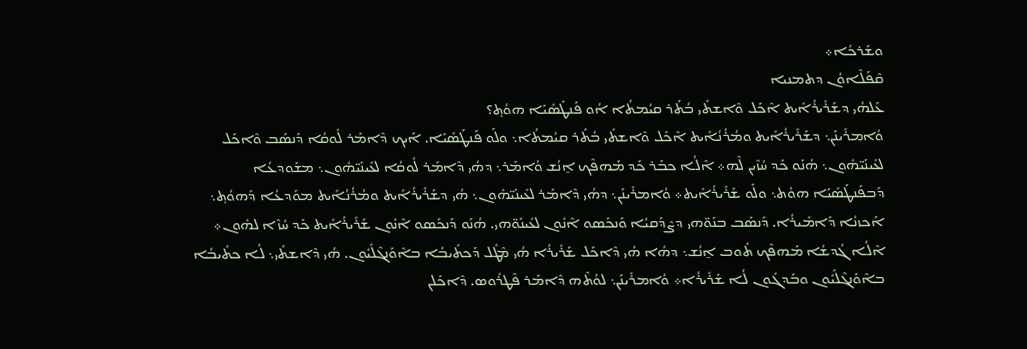ܘܫܰܪܟܳܐ܀
ܩܶܦܰܠܶܐܘܳܢ ܕܬܡܢܝܐ
ܥܰܠܗܳܝ ܕܫܰܪܺܝܪܳܐܺܝܬ ܐܶܟܰܠ ܘܶܐܫܬܺܝ ܒܳܬܰܪ ܩܝܳܡܬܳܐ ܐܳܘ ܦܰܢܛܰܣܺܝܰܐ ܗܘܳܬ̥؟
ܘܳܐܡܪܺܝܢܰܢ܆ ܕܫܰܪܺܝܪܳܐܺܝܬ ܘܡܳܪܳܢܳܐܺܝܬ ܐܶܟܰܠ ܘܶܐܫܬܺܝ ܒܳܬܰܪ ܩܝܳܡܬܳܐ܆ ܘܠܰܘ ܦܰܢܛܰܣܺܝܰܐ. ܐܰܝܟ ܕܶܐܡܰܪ ܠܽܘܩܳܐ ܕܰܢܣܰܒ ܘܶܐܟܰܠ ܠܥܺܝܢܰܝ̈ܗܽܘܢ܆ ܗܳܢܰܘ ܟܰܕ ܚܳܙܶܝܢ ܠܶܗ܀ ܐܶܠܳܐ ܟܒܰܪ ܟܰܕ ܡܰܗܦܶܟ ܐ̱ܢܳܫ ܘܳܐܡܰܪ܆ ܕܗܳܝ ܕܶܐܡܰܪ ܠܽܘܩܳܐ ܠܥܺܝܢܰܝ̈ܗܽܘܢ܆ ܡܫܰܘܕܥܳܐ ܕܰܒܦܰܢܛܰܣܺܝܰܐ ܗܘܳܬ܆ ܘܠܰܘ ܫܰܪܺܝܪܳܐܺܝܬ܀ ܘܳܐܡܪܺܝܢܰܢ܆ ܕܗܳܝ ܕܶܐܡܰܪ ܠܥܺܝܢܰܝ̈ܗܽܘܢ܆ ܗܳܝ ܕܫܰܪܺܝܪܳܐܺܝܬ ܘܡܳܪܳܢܳܐܺܝܬ ܡܘܰܕܥܳܐ ܕܰܗܘܳܬ̥܆ ܐܰܟܙܢܳܐ ܕܰܐܡܺܝܪܳܐ. ܕܰܢܣܰܒ ܒܢܰܘ̈ܗܝ ܕܨܶܕܰܩܝܳܐ ܘܰܢܟܰܣܘ ܐܶܢܽܘܢ ܠܥܺܝܢܰܘ̈ܗܝ. ܗܳܢܰܘ ܕܰܢܟܰܣܘ ܐܶܢܽܘܢ ܫܰܪܺܝܪܳܐܺܝܬ ܟܰܕ ܚܳܙܶܐ ܠܗܽܘܢ܀ ܐܶܠܳܐ ܓܳܕܫܳܐ ܡܰܗܦܶܟ ܬܽܘܒ ܐ̱ܢܳܫ܆ ܕܗܳܐ ܗܳܝ ܕܶܐܟܰܠ ܫܰܪܺܝܪܳܐ ܗܳܝ ܡܶܛܽܠ ܕܰܟܬܺܝܒܳܐ ܒܐܶܘܰܢܓܶܠܺܝܽܘܢ. ܗܳܝ ܕܶܐܫܬܺܝ܆ ܠܳܐ ܟܬܺܝܒܳܐ ܒܐܶܘܰܢܓܶܠܺܝܽܘܢ ܘܒܰܕܓܽܘܢ ܠܳܐ ܫܰܪܺܝܪܳܐ܀ ܘܳܐܡܪܺܝܢܰܢ܆ ܠܘܳܬܶܗ ܕܶܐܡܰܪ ܦܶܛܪܽܘܣ. ܕܶܐܟܰܠܢ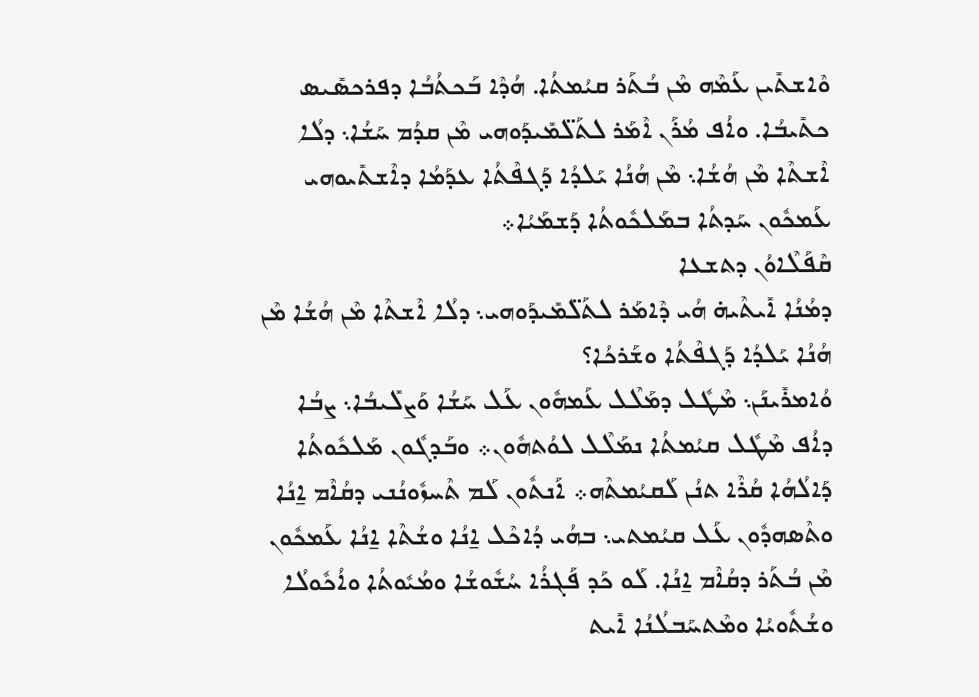ܘܶܐܫܬܺܝܢ ܥܰܡܶܗ ܡܶܢ ܒܳܬܰܪ ܩܝܳܡܬܳܐ. ܗܳܕܶܐ ܒܰܟܬܳܒܳܐ ܕܦܪܟܣܺܝܣ ܟܬܺܝܒܳܐ. ܘܐܳܦ ܡܳܪܰܢ ܐܶܡܰܪ ܠܬܰܠ̈ܡܺܝܕܰܘܗܝ ܡܶܢ ܩܕܳܡ ܚܰܫܳܐ܆ ܕܠܳܐ ܐܶܫܬܶܐ ܡܶܢ ܗܳܫܳܐ܆ ܡܶܢ ܗܳܢܳܐ ܝܰܠܕܳܐ ܕܰܓܦܶܬܳܐ ܥܕܰܡܳܐ ܕܐܶܫܬܺܝܘܗܝ ܥܰܡܟܽܘܢ ܚܰܕܬܳܐ ܒܡܰܠܟܽܘܬܳܐ ܕܰܫܡܰܝܳܐ܀
ܩܶܦܰܠܶܐܘܳܢ ܕܬܫܥܐ
ܕܡܳܢܳܐ ܐܺܝܬܶܝܗ̇ ܗܳܝ ܕܶܐܡܰܪ ܠܬܰܠ̈ܡܺܝܕܰܘܗܝ܆ ܕܠܳܐ ܐܶܫܬܶܐ ܡܶܢ ܗܳܫܳܐ ܡܶܢ ܗܳܢܳܐ ܝܰܠܕܳܐ ܕܰܓܦܶܬܳܐ ܘܫܰܪܟܳܐ؟
ܘܳܐܡܪܺܝܢܰܢ܆ ܡܶܛܽܠ ܕܡܰܠܶܠ ܥܰܡܗܽܘܢ ܥܰܠ ܚܰܫܳܐ ܘܰܨܠܺܝܒܳܐ܆ ܨܒܳܐ ܕܐܳܦ ܡܶܛܽܠ ܩܝܳܡܬܳܐ ܢܡܰܠܶܠ ܠܘܳܬܗܽܘܢ܀ ܘܒܰܕܓܽܘܢ ܡܰܠܟܽܘܬܳܐ ܕܰܐܠܳܗܳܐ ܩܳܪܶܐ ܬܢܳܢ ܠܰܩܝܳܡܬܶܗ܀ ܐܰܢܬܽܘܢ ܠܰܡ ܬܶܚܙܽܘܢܳܢܝ ܕܩܳܐܶܡ ܐ̱ܢܳܐ ܘܬܶܣܗܕܽܘܢ ܥܰܠ ܩܝܳܡܬܝ܆ ܒܗܳܝ ܕܳܐܟܶܠ ܐ̱ܢܳܐ ܘܫܳܬܶܐ ܐ̱ܢܳܐ ܥܰܡܟܽܘܢ ܡܶܢ ܒܳܬܰܪ ܕܩܳܐܶܡ ܐ̱ܢܳܐ. ܠܰܘ ܟܰܕ ܦܰܓܪܳܐ ܚܳܫܽܘܫܳܐ ܘܡܳܝܽܘܬܳܐ ܘܐܳܟܽܘܠܳܐ ܘܫܳܬܽܘܝܳܐ ܘܡܶܬܚܰܒܠܳܢܳܐ ܐܺܝܬ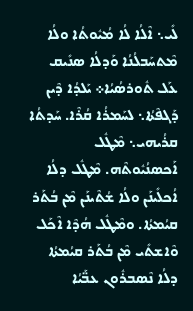ܠܺܝ܆ ܐܶܠܳܐ ܠܳܐ ܡܳܝܽܘܬܳܐ ܘܠܳܐ ܡܶܬܚܰܒܠܳܢܳܐ ܘܰܕܠܳܐ ܣܢܺܝܩ ܥܰܠ ܬܽܘܪܣܳܝܳܐ܀ ܝܰܠܕܳܐ ܕܶܝܢ ܕܰܓܦܶܬܳܐ܆ ܠܚܰܡܪܳܐ ܩܳܪܶܐ. ܚܰܕܬܳܐ ܩܪܳܝܗܝ܆ ܡܶܛܽܠ ܐܰܟܣܢܳܝܽܘܬܶܗ. ܡܶܛܽܠ ܕܠܳܐ ܐܳܟܠܺܝܢܰܢ ܘܠܳܐ ܫܳܬܶܝܢܰܢ ܡܶܢ ܒܳܬܰܪ ܩܝܳܡܬܳܐ. ܘܡܶܛܽܠ ܗܳܕܶܐ ܐܶܟܰܠ ܘܶܐܫܬܺܝ ܡܶܢ ܒܳܬܰܪ ܩܝܳܡܬܳܐ ܕܠܳܐ ܢܶܣܒܪܽܘܢ ܥܒ̈ܰܝܳܐ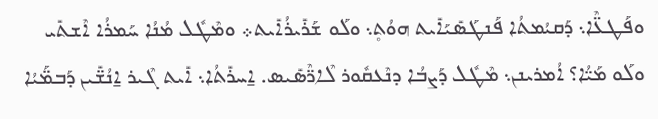ܘܦܰܛܥ̈ܶܐ܆ ܕܰܩܝܳܡܬܳܐ ܦܰܢܛܰܣܺܝܰܐܺܝܬ ܗܘܳܬ̥܆ ܘܠܰܘ ܫܰܪܺܝܪܳܐܺܝܬ܀ ܘܡܶܛܽܠ ܡܳܢܳܐ ܚܰܡܪܳܐ ܐܶܫܬܺܝ ܘܠܰܘ ܡܰܝ̈ܳܐ؟ ܐܳܡܪܝܢܢ܆ ܡܶܛܽܠ ܕܰܨܒܳܐ ܕܢܶܥܩܽܘܪ ܠܶܐܪ̈ܶܣܺܝܣ. ܐ̱ܚܪܺܬܳܐ܆ ܐܺܝܬ ܓܶܝܪ ܐ̱ܢܳܫ̈ܺܝܢ ܕܰܒܡ̈ܰܝܳܐ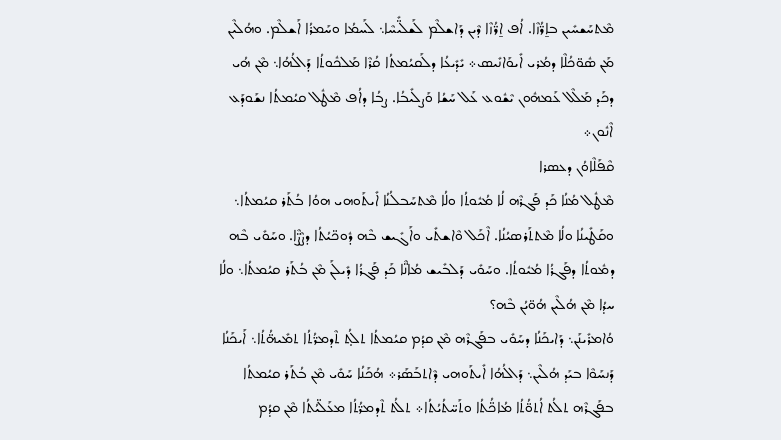ܡܶܬܚܰܫܚܺܝܢ ܒܐ̱ܪ̈ܳܙܶܐ. ܐܳܦ ܐ̱ܪ̈ܳܙܶܐ ܕܶܝܢ ܕܰܐܫܠܶܡ ܠܰܫܠ̈ܺܝܚܶܐ܆ ܠܰܚܡܳܐ ܘܚܰܡܪܳܐ ܐܰܫܠܶܡ. ܘܗܳܠܶܝܢ ܡܰܢ ܣܽܘ̈ܟܳܠܶܐ ܕܡܳܪܝ ܐܺܝܘܰܐܢܺܝܣ܀ ܝܺܕܺܝܥܳܐ ܕܠܰܩܝܳܡܬܳܐ ܩܳܪܶܐ ܡܰܠܟܽܘܬܳܐ ܕܰܐܠܳܗܳܐ܆ ܡܶܢ ܗܳܝ ܕܟܰܕ ܡܰܠܶܠ ܥܰܡܗܽܘܢ ܝܶܫܽܘܥ ܥܰܠ ܚܰܫܳܐ ܘܰܨܠܺܝܒܳܐ. ܨܒܳܐ ܕܐܳܦ ܡܶܛܽܠ ܩܝܳܡܬܳܐ ܢܫܰܘܕܰܥ ܐܶܢܽܘܢ܀
ܩܶܦܰܠܶܐܘܳܢ ܕܥܣܪܐ
ܡܶܛܽܠ ܡܳܢܳܐ ܟܰܕ ܦܰܓܪܶܗ ܠܳܐ ܡܳܝܽܘܬܳܐ ܘܠܳܐ ܡܶܬܚܰܒܠܳܢܳܐ ܐܺܝܬܰܘܗܝ ܗܘܳܐ ܒܳܬܰܪ ܩܝܳܡܬܳܐ܆ ܘܩܰܛܺܝܢܳܐ ܘܠܳܐ ܡܶܬܬܰܪܣܝܳܢܳܐ. ܐܶܟܰܠ ܘܶܐܫܬܺܝ ܘܐܰܓܺܝܫ ܒܶܗ ܕܽܘܟ̈ܝܳܬܳܐ ܕܨܶܨ̈ܶܐ. ܘܚܰܘܺܝ ܒܶܗ ܕܡܽܘܬܳܐ ܕܦܰܓܪܳܐ ܡܳܝܽܘܬܳܐ. ܘܚܰܘܺܝ ܕܰܠܒܺܝܫ ܡܳܐܢ̈ܶܐ ܟܰܕ ܦܰܓܪܳܐ ܕܺܝܠܰܢ ܡܶܢ ܒܳܬܰܪ ܩܝܳܡܬܳܐ܆ ܘܠܳܐ ܚܕܳܐ ܡܶܢ ܗܳܠܶܝܢ ܗܳܘ̈ܝܳܢ ܒܶܗ؟
ܘܳܐܡܪܺܝܢܰܢ܆ ܕܰܐܝܟܰܢܳܐ ܕܚܰܘܺܝ ܒܦܰܓܪܶܗ ܡܶܢ ܩܕܳܡ ܩܝܳܡܬܳܐ ܬܠܳܬ̥ ܬܶܕܡܪ̈ܳܬܳܐ ܬܡܺܝܗ̈ܳܬܳܐ܆ ܐܰܝܟܰܢܳܐ ܕܰܢܚܰܘܶܐ ܒܝܰܕ ܗܳܠܶܝܢ܆ ܕܰܐܠܳܗܳܐ ܐܺܝܬܰܘܗܝ ܕܶܐܬܒܰܣܰܪ܀ ܗܳܟܰܢܳܐ ܚܰܘܺܝ ܡܶܢ ܒܳܬܰܪ ܩܝܳܡܬܳܐ ܒܦܰܓܪܶܗ ܬܠܳܬ ܐܳܬܘ̈ܳܬܳܐ ܡܳܐܟ̈ܳܬܳܐ ܘܬܰܚ̈ܬܳܝܳܬܳܐ܀ ܬܠܳܬ ܬܶܕܡܪ̈ܳܬܳܐ ܡܥܰܠ̈ܝܳܬܳܐ ܡܶܢ ܩܕܳܡ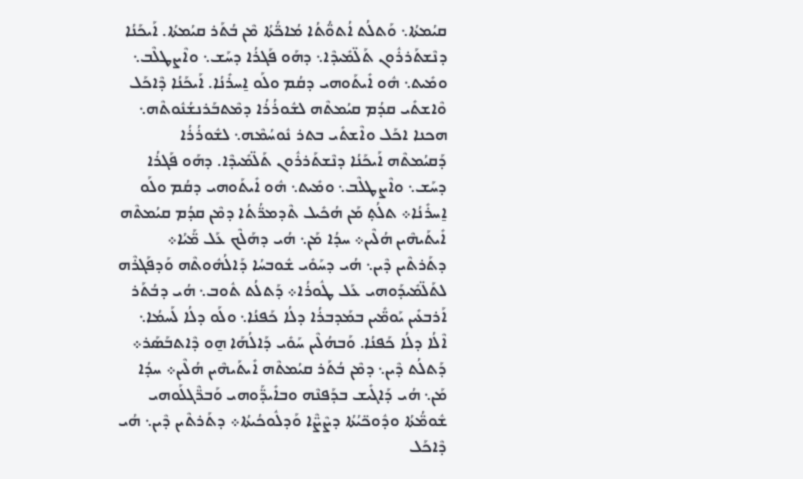ܩܝܳܡܬܳܐ܆ ܘܰܬܠܳܬ ܐܳܬܘ̈ܳܬܳܐ ܡܳܐܟ̈ܳܬܳܐ ܡܶܢ ܒܳܬܰܪ ܩܝܳܡܬܳܐ. ܐܰܝܟܰܢܳܐ ܕܢܶܫܬܰܪܪܽܘܢ ܬܰܠ̈ܡܺܝܕܶܐ܆ ܕܗܰܘ ܦܰܓܪܳܐ ܕܚܰܫ܆ ܘܐܶܨܛܠܶܒ܆ ܘܡܺܝܬ܆ ܗܽܘ ܐܺܝܬܰܘܗܝ ܕܩܳܡ ܘܠܰܘ ܐ̱ܚܪܺܢܳܐ. ܐܰܝܟܰܢܳܐ ܕܶܐܟܰܠ ܘܶܐܫܬܺܝ ܩܕܳܡ ܩܝܳܡܬܶܗ ܠܫܽܘܪܳܪܳܐ ܕܡܶܬܒܰܪܢܫܳܢܽܘܬܶܗ܆ ܗܟܢܐ ܐܟܰܠ ܘܐܶܫܬܺܝ ܒܬܪ ܢܽܘܚܳܡܶܗ܆ ܠܫܽܘܪܳܪܳܐ ܕܰܩܝܳܡܬܶܗ ܐܰܝܟܰܢܳܐ ܕܢܶܫܬܰܪܪܽܘܢ ܬܰܠ̈ܡܺܝܕܶܐ. ܕܗܰܘ ܦܰܓܪܳܐ ܕܚܰܫ܆ ܘܐܶܨܛܠܶܒ܆ ܘܡܺܝܬ܆ ܗܽܘ ܐܺܝܬܰܘܗܝ ܕܩܳܡ ܘܠܰܘ ܐ̱ܚܪܺܢܳܐ܀ ܬܠܳܬ̥ ܡܰܢ ܗܳܟܺܝܠ ܬܶܕܡܪ̈ܳܬܳܐ ܕܡܶܢ ܩܕܳܡ ܩܝܳܡܬܶܗ ܐܺܝܬܰܝܗܶܝܢ ܗܳܠܶܝܢ܀ ܚܕܳܐ ܡܰܢ܆ ܗܳܝ ܕܗܰܠܶܟ ܥܰܠ ܡ̈ܰܝܳܐ܀ ܕܬܰܪܬܶܝܢ ܕܶܝܢ܆ ܗܳܝ ܕܚܰܘܺܝ ܫܽܘܒܚܳܐ ܕܰܐܠܳܗܽܘܬܶܗ ܘܰܕܦܰܓܪܶܗ ܠܬܰܠ̈ܡܺܝܕܰܘܗܝ ܥܰܠ ܛܽܘܪܳܐ܀ ܕܰܬܠܳܬ ܬܽܘܒ܆ ܗܳܝ ܕܒܳܬܰܪ ܐܰܪܒܥܺܝܢ ܝܰܘܡ̈ܺܝܢ ܒܡܰܕܒܪܳܐ ܕܠܳܐ ܟܰܦܢܳܐ܆ ܘܠܰܘ ܕܠܳܐ ܠܰܚܡܳܐ܆ ܐܶܠܳܐ ܕܠܳܐ ܟܰܦܢܳܐ. ܘܰܒܗܳܠܶܝܢ ܚܰܘܺܝ ܕܰܐܠܳܗܰܐ ܗ̱ܘ ܕܶܐܬܒܰܣܰܪ܀ ܕܰܬܠܳܬ ܕܶܝܢ܆ ܕܡܶܢ ܒܳܬܰܪ ܩܝܳܡܬܶܗ ܐܺܝܬܰܝܗܶܝܢ ܗܳܠܶܝܢ܀ ܚܕܳܐ ܡܰܢ܆ ܗܳܝ ܕܰܐܓܺܝܫ ܒܕܰܦܢܶܗ ܘܒܐܺܝܕ̈ܰܘܗܝ ܘܰܒܪ̈ܶܓܠܰܘܗܝ ܫܽܘܡ̈ܳܬܳܐ ܘܕܽܘܟ̈ܝܳܬܳܐ ܕܨܶܨ̈ܶܐ ܘܰܕܠܽܘܟܳܝܬܳܐ܀ ܕܬܰܪܬܶܝܢ ܕܶܝܢ܆ ܗܳܝ ܕܶܐܟܰܠ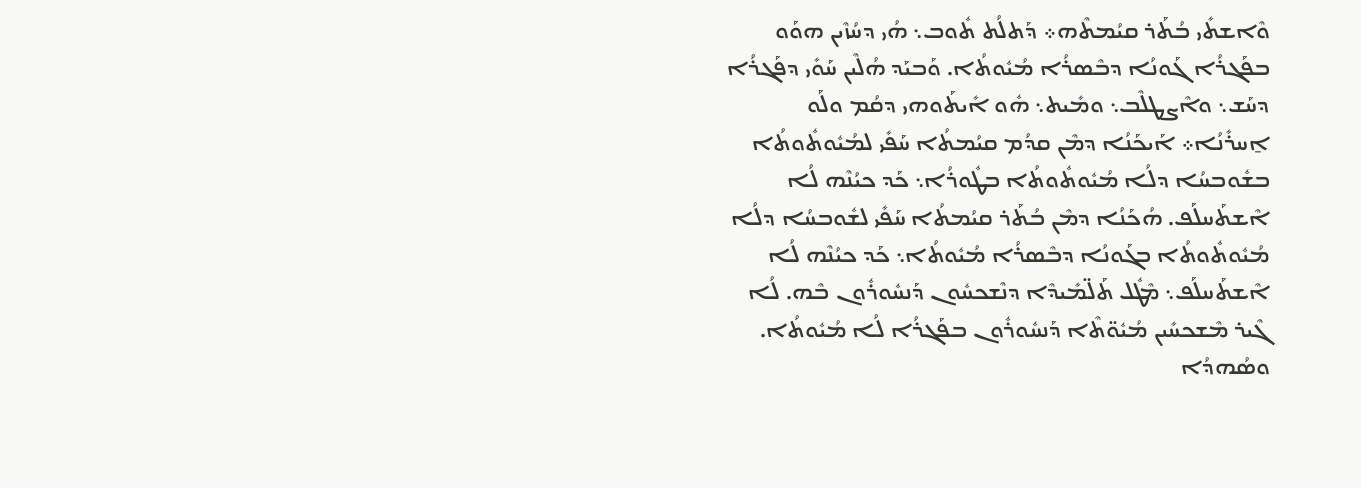ܘܶܐܫܬܺܝ ܒܳܬܰܪ ܩܝܳܡܬܶܗ܀ ܕܰܬܠܳܬ ܬܽܘܒ܆ ܗܳܝ ܕܚܳܙܶܝܢ ܗܘܰܘ ܒܦܰܓܪܳܐ ܓܰܘܢܳܐ ܕܒܶܣܪܳܐ ܡܳܝܽܘܬܳܐ. ܘܰܒܝܰܕ ܗܳܠܶܝܢ ܚܰܘܺܝ ܕܦܰܓܪܳܐ ܕܚܰܫ܆ ܘܐܶܨܛܠܶܒ܆ ܘܡܺܝܬ܆ ܗܽܘ ܐܺܝܬܰܘܗܝ ܕܩܳܡ ܘܠܰܘ ܐ̱ܚܪܺܢܳܐ܀ ܐܰܝܟܰܢܳܐ ܕܡܶܢ ܩܕܳܡ ܩܝܳܡܬܳܐ ܚܰܦܺܝ ܠܡܳܝܽܘܬܽܘܬܳܐ ܒܫܽܘܒܚܳܐ ܕܠܳܐ ܡܳܝܽܘܬܽܘܬܳܐ ܒܛܽܘܪܳܐ܆ ܟܰܕ ܟܝܳܢܶܗ ܠܳܐ ܐܶܫܬܰܚܠܰܦ. ܗܳܟܰܢܳܐ ܕܡܶܢ ܒܳܬܰܪ ܩܝܳܡܬܳܐ ܚܰܦܺܝ ܠܫܽܘܒܚܳܐ ܕܠܳܐ ܡܳܝܽܘܬܽܘܬܳܐ ܒܓܰܘܢܳܐ ܕܒܶܣܪܳܐ ܡܳܝܽܘܬܳܐ܆ ܟܰܕ ܟܝܳܢܶܗ ܠܳܐ ܐܶܫܬܰܚܠܰܦ܆ ܡܶܛܽܠ ܬܰܠ̈ܡܺܝܕܶܐ ܕܢܶܫܟܚܽܘܢ ܕܰܢܚܽܘܪܽܘܢ ܒܶܗ. ܠܳܐ ܓܶܝܪ ܡܶܫܟܚܺܝܢ ܡܳܝܽܘ̈ܬܶܐ ܕܰܢܚܽܘܪܽܘܢ ܒܦܰܓܪܳܐ ܠܳܐ ܡܳܝܽܘܬܳܐ. ܘܣܳܗܕܳܐ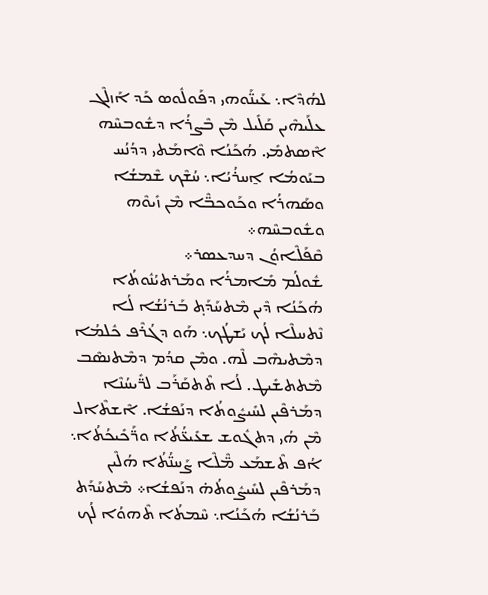ܠܗܳܕܶܐ܆ ܥܰܝܢ̈ܰܘܗܝ ܕܦܰܘܠܽܘܣ ܟܰܕ ܐܰܙܠܶܓ ܥܠܰܝܗܶܝܢ ܩܰܠܺܝܠ ܡܶܢ ܒܶܨܪܳܐ ܕܫܽܘܒܚܶܗ ܐܶܣܬܡܺܝ. ܗܳܟܰܢܳܐ ܘܶܐܡܰܬܝ ܕܕܳܢܳܚ ܒܝܰܘܡܳܐ ܐ̱ܚܪܳܝܳܐ܆ ܚܳܫܶܟ ܫܶܡܫܳܐ ܘܣܰܗܪܳܐ ܘܟܰܘܟܒ̈ܶܐ ܡܶܢ ܙܺܝܘܶܗ ܘܫܽܘܒܚܶܗ܀
ܩܶܦܰܠܶܐܘܳܢ ܕܚܕܥܣܪ܀
ܫܽܘܠܳܡ ܡܺܐܡܪܳܐ ܘܡܰܪܬܝܳܢܽܘܬܳܐ
ܗܳܟܰܢܳܐ ܕܶܝܢ ܡܶܬܚܰܕܰܬ̥ ܒܰܪܢܳܫܳܐ ܠܳܐ ܢܶܬܚܠܶܐ ܠܳܟ ܝܰܫܛܳܟ܆ ܗܰܘ ܕܓܳܪܶܦ ܟܽܠܡܳܐ ܕܡܶܬܝܗܶܒ ܠܶܗ. ܘܡܶܢ ܩܕܳܡ ܕܡܶܬܢܣܶܒ ܡܶܬܬܫܺܝܛ. ܠܳܐ ܬܶܬܩܰܪܰܒ ܠܪ̈ܺܝܚܳܢܶܐ ܕܡܰܪܦܶܝܢ ܠܚܺܝܨܽܘܬܳܐ ܕܢܰܦܫܳܐ. ܐܶܫܬܶܐܠ ܡܶܢ ܗܳܝ ܕܬܓܽܘܫ ܫܥܺܝܥ̈ܳܬܳܐ ܘܪ̈ܰܟܺܝܟܳܬܳܐ܆ ܐܳܦ ܬܶܫܡܰܥ ܡ̈ܶܠܶܐ ܨܰܚܢ̈ܳܬܳܐ ܗܳܠܶܝܢ ܕܡܰܪܦܶܝܢ ܠܚܺܝܨܽܘܬܳܗ̇ ܕܢܰܦܫܳܐ܀ ܡܶܬܚܰܕܰܬ ܒܰܪܢܳܫܳܐ ܗܳܟܰܢܳܐ܆ ܚܶܡܬܳܐ ܬܶܗܘܳܐ ܠܳܟ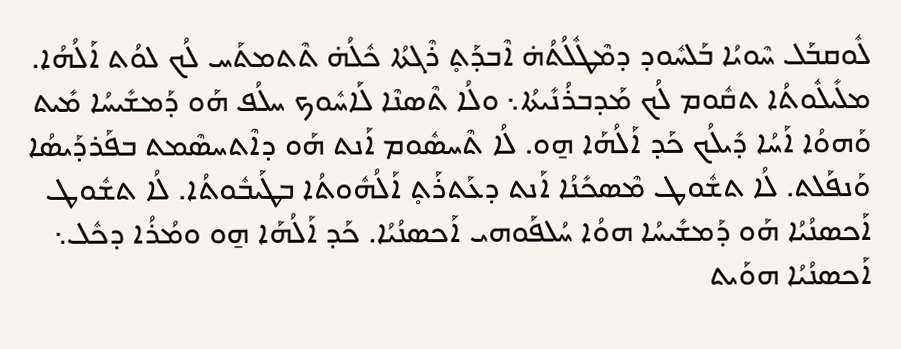ܠܽܘܩܒܰܠ ܚܶܘܝܳܐ ܒܰܠܚܽܘܕ ܕܡܶܛܽܠܳܬܳܗ̇ ܐܶܒܕܰܬ̥ ܪܶܓܬܳܐ ܟܽܠܳܗ̇ ܬܶܬܡܬܰܚ ܠܳܟ ܠܘܳܬ ܐܰܠܳܗܳܐ. ܡܠܺܝܠܽܘܬܳܐ ܬܩܽܘܡ ܠܳܟ ܡܰܕܒܪܳܢܺܝܬܳܐ܆ ܘܠܳܐ ܬܶܣܢܶܐ ܠܰܐܚܽܘܟ ܚܠܳܦ ܗܰܘ ܕܰܡܫܺܝܚܳܐ ܡܺܝܬ ܘܰܗܘܳܐ ܐܰܚܳܐ ܕܺܝܠܳܟ ܟܰܕ ܐܰܠܳܗܰܐ ܗ̱ܘ. ܠܳܐ ܬܶܚܣܽܘܡ ܐܰܢܬ ܗܰܘ ܕܐܶܬܚܣܶܡܬ ܒܦܰܪܕܰܝܣܳܐ ܘܰܢܦܰܠܬ. ܠܳܐ ܬܫܽܘܛ ܡܶܣܟܺܢܳܐ ܐܰܢܬ ܕܥܰܬܪܰܬ̥ ܐܰܠܳܗܽܘܬܳܐ ܒܛܰܝܒܽܘܬܳܐ. ܠܳܐ ܬܫܽܘܛ ܐܰܟܣܢܳܝܳܐ ܗܰܘ ܕܰܡܫܺܝܚܳܐ ܗܘܳܐ ܚܳܠܦܰܘܗܝ ܐܰܟܣܢܳܝܳܐ. ܟܰܕ ܐܰܠܳܗܰܐ ܗ̱ܘ ܘܡܳܪܳܐ ܕܟܽܠ܆ ܐܰܟܣܢܳܝܳܐ ܗܘܰܝܬ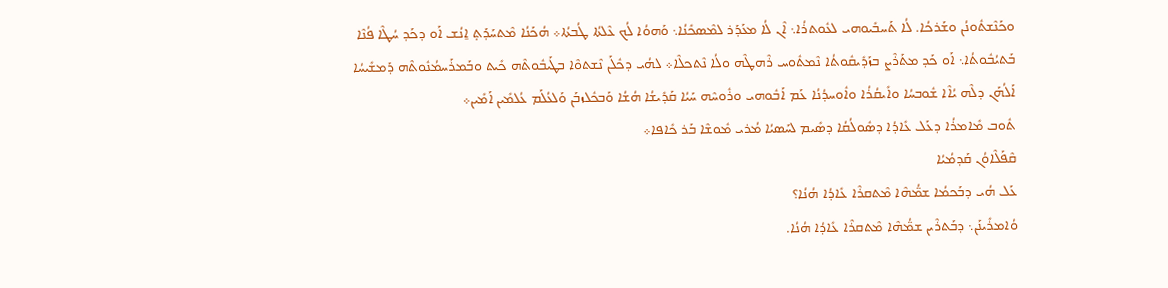ܘܟܰܢܶܫܬܽܘܢܳܢ ܘܫܰܪܟܳܐ. ܠܳܐ ܬܰܚܒܺܝܘܗܝ ܠܥܽܘܬܪܳܐ܆ ܐܶܢ ܠܳܐ ܡܥܰܕܰܪ ܠܡܶܣܟܺܢܳܐ܆ ܘܰܗܘܳܐ ܠܳܟ ܥܶܠܬܳܐ ܛܳܒܬܳܐ܀ ܗܳܟܰܢܳܐ ܡܶܬܚܰܕܰܬ̥ ܐ̱ܢܳܫ ܐܰܘ ܕܟܰܕ ܚܳܛܶܐ ܦܳܢܶܐ ܒܰܬܝܳܒܽܘܬܳܐ܆ ܐܰܘ ܟܰܕ ܡܬܰܪܶܨ ܒܙܰܕܺܝܩܽܘܬܳܐ ܢܶܡܬܽܘܚ ܪܶܗܛܶܗ ܘܠܳܐ ܢܶܬܟܠܶܐ܀ ܠܗܳܝ ܕܟܽܠܰܢ ܢܶܫܬܘܶܐ ܒܛܰܝܒܽܘܬܶܗ ܟܺܝܬ ܘܒܰܡܪܰܚܡܳܢܽܘܬܶܗ ܕܰܡܫܺܝܚܳܐ ܐܰܠܳܗܰܢ ܕܠܶܗ ܝܳܐܶܐ ܫܽܘܒܚܳܐ ܘܐܺܝܩܳܪܳܐ ܘܐܽܘܚܕܳܢܳܐ ܥܰܡ ܐܰܒܽܘܗܝ ܘܪܽܘܚܶܗ ܚܰܝܳܐ ܩܰܕܺܝܫܳܐ ܗܳܫܳܐ ܘܰܒܟܽܠܙܒܰܢ ܘܰܠܥܳܠܰܡ ܥܳܠܡܺܝܢ ܐܰܡܺܝܢ܀
ܬܽܘܒ ܡܺܐܡܪܳܐ ܕܥܰܠ ܥܺܐܕܳܐ ܕܣܽܘܠܳܩܳܐ ܕܣܺܝܡ ܠܚܰܣܝܳܐ ܡܳܪܝ ܡܽܘܫܶܐ ܒܰܪ ܟܺܐܦܐ܀
ܩܶܦܰܠܶܐܘܳܢ ܩܰܕܡܳܝܳܐ
ܥܰܠ ܗܳܝ ܕܒܰܟܡܳܐ ܫܡ̈ܳܗܶܐ ܡܶܬܩܪܶܐ ܥܺܐܕܳܐ ܗܳܢܳܐ؟
ܘܳܐܡܪܺܝܢܰܢ܆ ܕܒܰܬܪܶܝܢ ܫܡ̈ܳܗܶܐ ܡܶܬܩܪܶܐ ܥܺܐܕܳܐ ܗܳܢܳܐ.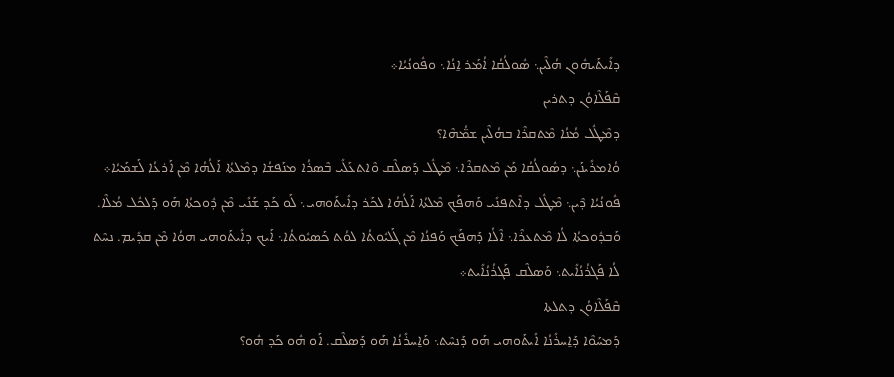ܕܐܺܝܬܰܝܗܽܘܢ ܗܳܠܶܝܢ܆ ܣܽܘܠܳܩܳܐ ܐܳܡܰܪ ܐ̱ܢܳܐ܆ ܘܦܽܘܢܳܝܳܐ܀
ܩܶܦܰܠܶܐܘܳܢ ܕܬܪܝܢ
ܕܡܶܛܽܠ ܡܳܢܳܐ ܡܶܬܩܪܶܐ ܒܗܳܠܶܝܢ ܫܡ̈ܳܗܶܐ؟
ܘܳܐܡܪܺܝܢܰܢ܆ ܕܣܽܘܠܳܩܳܐ ܡܰܢ ܡܶܬܩܪܶܐ܆ ܡܶܛܽܠ ܕܰܣܠܶܩ ܘܶܐܬܥܰܠܺܝ ܒܶܣܪܳܐ ܡܢܰܦܫܳܐ ܕܡܶܠܬܳܐ ܐܰܠܳܗܳܐ ܡܶܢ ܐܰܪܥܳܐ ܠܰܫܡܰܝܳܐ܀ ܦܽܘܢܳܝܳܐ ܕܶܝܢ܆ ܡܶܛܽܠ ܕܐܶܬܦܢܺܝ ܘܰܗܦܰܟ ܡܶܠܬܳܐ ܐܰܠܳܗܳܐ ܠܟܰܪ ܕܐܺܝܬܰܘܗܝ܆ ܠܰܘ ܟܰܕ ܫܰܢܺܝ ܡܶܢ ܕܽܘܟܬܳܐ ܗܰܘ ܕܰܠܟܽܠ ܡܳܠܶܐ. ܘܰܒܕܽܘܟܬܳܐ ܠܳܐ ܡܶܬܥܪܶܐ܆ ܐܶܠܳܐ ܕܰܗܦܰܟ ܘܰܦܢܳܐ ܡܶܢ ܓܰܠܝܽܘܬܳܐ ܠܘܳܬ ܟܰܣܝܽܘܬܳܐ܆ ܐܰܝܟ ܕܐܺܝܬܰܘܗܝ ܗܘܳܐ ܡܶܢ ܩܕܺܝܡ. ܢܚܶܬ ܠܳܐ ܦܰܓܪܳܢܳܐܺܝܬ܆ ܘܰܣܠܶܩ ܦܰܓܪܳܢܳܐܺܝܬ܀
ܩܶܦܰܠܶܐܘܳܢ ܕܬܠܬܐ
ܕܰܡܚܰܘܶܐ ܕܰܐ̱ܚܪܺܢܳܐ ܐܺܝܬܰܘܗܝ ܗܰܘ ܕܰܢܚܶܬ܆ ܘܰܐ̱ܚܪܺܢܳܐ ܗܰܘ ܕܰܣܠܶܩ. ܐܰܘ ܗܽܘ ܟܰܕ ܗܽܘ؟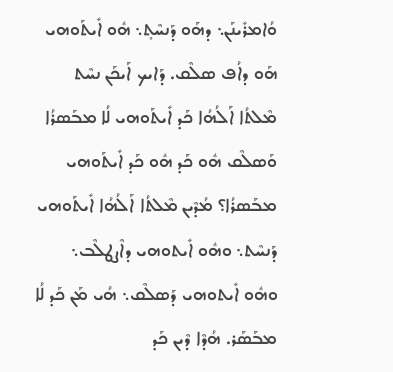ܘܳܐܡܪܺܝܢܰܢ܆ ܕܗܰܘ ܕܰܢܚܶܬ̥܆ ܗܽܘ ܐܺܝܬܰܘܗܝ ܗܰܘ ܕܐܳܦ ܣܠܶܩ. ܕܰܐܝܟ ܐܰܝܟܰܢ ܢܚܶܬ ܡܶܠܬܳܐ ܐܰܠܳܗܳܐ ܟܰܕ ܐܺܝܬܰܘܗܝ ܠܳܐ ܡܒܰܣܪܳܐ ܘܰܣܠܶܩ ܗܽܘ ܟܰܕ ܗܽܘ ܟܰܕ ܐܺܝܬܰܘܗܝ ܡܒܰܣܪܳܐ؟ ܡܳܕܶܝܢ ܡܶܠܬܳܐ ܐܰܠܳܗܳܐ ܐܺܝܬܰܘܗܝ ܕܰܢܚܶܬ܆ ܘܗܽܘ ܐܺܝܬܘܗܝ ܕܐܶܨܛܠܶܒ܆ ܘܗܽܘ ܐܺܝܬܘܗܝ ܕܰܣܠܶܩ܆ ܗܳܝ ܡܰܢ ܟܰܕ ܠܳܐ ܡܒܰܣܰܪ. ܗܳܕܶܐ ܕܶܝܢ ܟܰܕ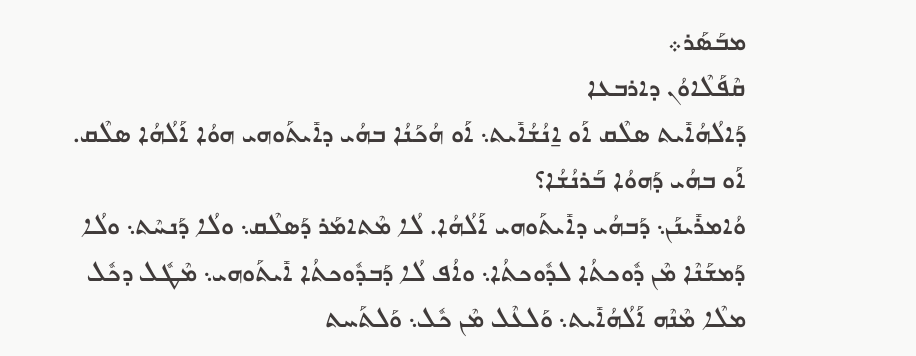ܡܒܰܣܰܪ܀
ܩܶܦܰܠܶܐܘܳܢ ܕܐܪܒܥܐ
ܕܰܐܠܳܗܳܐܺܝܬ ܣܠܶܩ ܐܰܘ ܐ̱ܢܳܫܳܐܺܝܬ܆ ܐܰܘ ܗܳܟܰܢܳܐ ܒܗܳܝ ܕܐܺܝܬܰܘܗܝ ܗܘܳܐ ܐܰܠܳܗܳܐ ܣܠܶܩ. ܐܰܘ ܒܗܳܝ ܕܰܗܘܳܐ ܒܰܪܢܳܫܳܐ؟
ܘܳܐܡܪܺܝܢܰܢ܆ ܕܰܒܗܳܝ ܕܐܺܝܬܰܘܗܝ ܐܰܠܳܗܳܐ. ܠܳܐ ܡܶܬܐܡܰܪ ܕܰܣܠܶܩ܆ ܘܠܳܐ ܕܰܢܚܶܬ܆ ܘܠܳܐ ܕܰܡܫܰܢܶܐ ܡܶܢ ܕܽܘܟܬܳܐ ܠܕܽܘܟܬܳܐ܆ ܘܐܳܦ ܠܳܐ ܕܰܒܕܽܘܟܬܳܐ ܐܺܝܬܰܘܗܝ܆ ܡܶܛܽܠ ܕܟܽܠ ܡܠܶܐ ܡܶܢܶܗ ܐܰܠܳܗܳܐܺܝܬ܆ ܘܰܠܥܶܠ ܡܶܢ ܟܽܠ܆ ܘܰܠܬܰܚܬ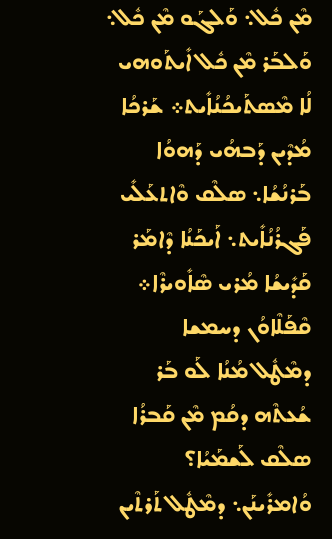ܡܶܢ ܟܽܠ܆ ܘܰܠܓܰܘ ܡܶܢ ܟܽܠ܆ ܘܰܠܒܰܪ ܡܶܢ ܟܽܠ ܐܺܝܬܰܘܗܝ ܠܳܐ ܡܶܣܬܰܝܟܳܢܳܐܺܝܬ܀ ܫܰܪܟܳܐ ܡܳܕܶܝܢ ܕܰܒܗܳܝ ܕܰܗܘܳܐ ܒܰܪܢܳܫܳܐ܆ ܣܠܶܩ ܘܶܐܬܥܰܠܺܝ ܦܰܓܪܳܢܳܐܺܝܬ܆ ܐܰܝܟܰܢܳܐ ܕܶܐܡܰܪ ܩܰܕܺܝܫܳܐ ܡܳܪܝ ܣܶܐܺܘܝܪܶܐ܀
ܩܶܦܰܠܶܐܘܳܢ ܕܚܡܫܐ
ܕܡܶܛܽܠ ܡܳܢܳܐ ܠܰܘ ܒܰܪ ܫܳܥܬܶܗ ܕܩܳܡ ܡܶܢ ܩܰܒܪܳܐ ܣܠܶܩ ܠܰܫܡܰܝܳܐ؟
ܘܳܐܡܪܺܝܢܰܢ܆ ܕܡܶܛܽܠ ܬܰܪܬܶܝܢ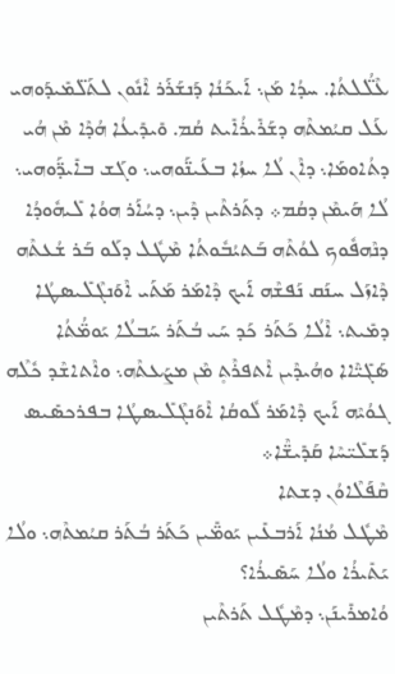ܥܶܠ̈ܳܠܬܳܐ. ܚܕܳܐ ܡܰܢ܆ ܐܰܝܟܰܢܳܐ ܕܰܢܫܰܪܰܪ ܐܶܢܽܘܢ ܠܬܰܠ̈ܡܺܝܕܰܘܗܝ ܥܰܠ ܩܝܳܡܬܶܗ ܕܫܰܪܺܝܪܳܐܺܝܬ ܩܳܡ. ܘܺܝܕܺܝܥܳܐ ܗܳܕܶܐ ܡܶܢ ܗܳܝ ܕܬܳܐܘܡܰܐ܆ ܕܐܶܢ ܠܳܐ ܚܙܳܐ ܒܥܰܝܢ̈ܰܘܗܝ܆ ܘܓܰܫ ܒܐܺܝܕ̈ܰܘܗܝ܆ ܠܳܐ ܗܰܝܡܶܢ ܕܩܳܡ܀ ܕܬܰܪܬܶܝܢ ܕܶܝܢ܆ ܕܚܳܐܰܪ ܗܘܳܐ ܠܺܝܗܽܘܕܳܐ ܕܢܶܗܦܽܘܟ ܠܘܳܬܶܗ ܒܰܬܝܳܒܽܘܬܳܐ ܡܶܛܽܠ ܕܠܰܘ ܒܰܪ ܫܳܥܬܶܗ ܕܶܐܙܰܠ ܚܢܰܩ ܢܰܦܫܶܗ ܐܰܝܟ ܕܶܐܡܰܪ ܡܰܬܰܝ ܐܶܘܰܢܓܶܠܺܝܣܛܳܐ ܕܡܺܝܬ܆ ܐܶܠܳܐ ܟܰܬܰܪ ܟܰܕ ܚܰܝ ܒܳܬܰܪ ܚܰܒܠܳܐ ܝܰܘܡ̈ܳܬܳܐ ܣܰܓܺܝ̈ܶܐܐ ܘܗܳܝܕܶܝܢ ܐܶܬܦܪܶܬ̥ ܡܶܢ ܡܨܰܥܬܶܗ܆ ܘܐܶܬܐܫܶܕ ܟܽܠܶܗ ܓܘܳܝܶܗ ܐܰܝܟ ܕܶܐܡܰܪ ܠܽܘܩܳܐ ܐܶܘܰܢܓܶܠܺܝܣܛܳܐ ܒܦܪܟܣܺܝܣ ܕܰܫܠܺܝ̈ܚܶܐ ܩܰܕܺܝܫ̈ܶܐ܀
ܩܶܦܰܠܶܐܘܳܢ ܕܫܬܐ
ܡܶܛܽܠ ܡܳܢܳܐ ܐܰܪܒܥܺܝܢ ܝܰܘܡ̈ܺܝܢ ܟܰܬܰܪ ܒܳܬܰܪ ܩܝܳܡܬܶܗ܆ ܘܠܳܐ ܝܰܬܺܝܪܳܐ ܘܠܳܐ ܚܰܣܺܝܪܳܐ؟
ܘܳܐܡܪܺܝܢܰܢ܆ ܕܡܶܛܽܠ ܬܰܪܬܶܝܢ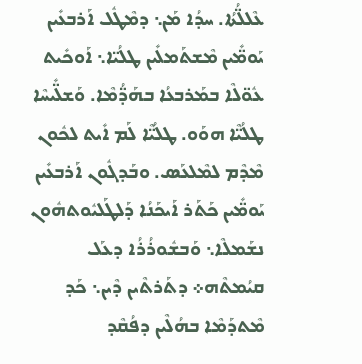ܥܶܠܠ̈ܳܬܳܐ. ܚܕܳܐ ܡܰܢ܆ ܕܡܶܛܽܠ ܐܰܪܒܥܺܝܢ ܝܰܘܡ̈ܺܝܢ ܡܶܫܬܰܡܠܺܝܢ ܛܠܳܝ̈ܐ܆ ܐܰܘܟܺܝܬ ܥܽܘ̈ܠܶܐ ܒܡܰܪܒܥܳܐ ܒܗܰܕ̈ܳܡܶܐ. ܘܰܫܠ̈ܺܝܚܶܐ ܛܠܳܝ̈ܶܐ ܗܘܰܘ. ܛܠܳܝ̈ܶܐ ܠܰܡ ܐܺܝܬ ܠܟܽܘܢ ܡܶܕܶܡ ܠܡܶܠܥܰܣ. ܘܒܰܕܓܽܘܢ ܐܰܪܒܥܺܝܢ ܝܰܘܡ̈ܺܝܢ ܟܰܬܰܪ ܐܰܝܟܰܢܳܐ ܕܰܠܛܰܠܝܽܘܬܗܽܘܢ ܢܫܰܡܠܶܐ܆ ܘܰܒܫܽܘܪܳܪܳܐ ܕܥܰܠ ܩܝܳܡܬܶܗ܀ ܕܬܰܪܬܶܝܢ ܕܶܝܢ܆ ܟܰܕ ܡܶܬܕܰܡܶܐ ܒܗܳܠܶܝܢ ܕܦܳܩܶܕ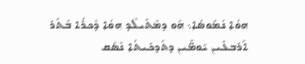ܗܘܳܐ ܢܳܡܽܘܣܳܐ܆ ܗܰܘ ܕܡܶܬܺܝܠܶܕ ܗܘܳܐ ܕܶܟܪܳܐ ܒܳܬܰܪ ܐܰܪܒܥܺܝܢ ܝܰܘܡ̈ܺܝܢ ܕܬܰܕܟܺܝܬܳܐ ܢܶܣܰܩ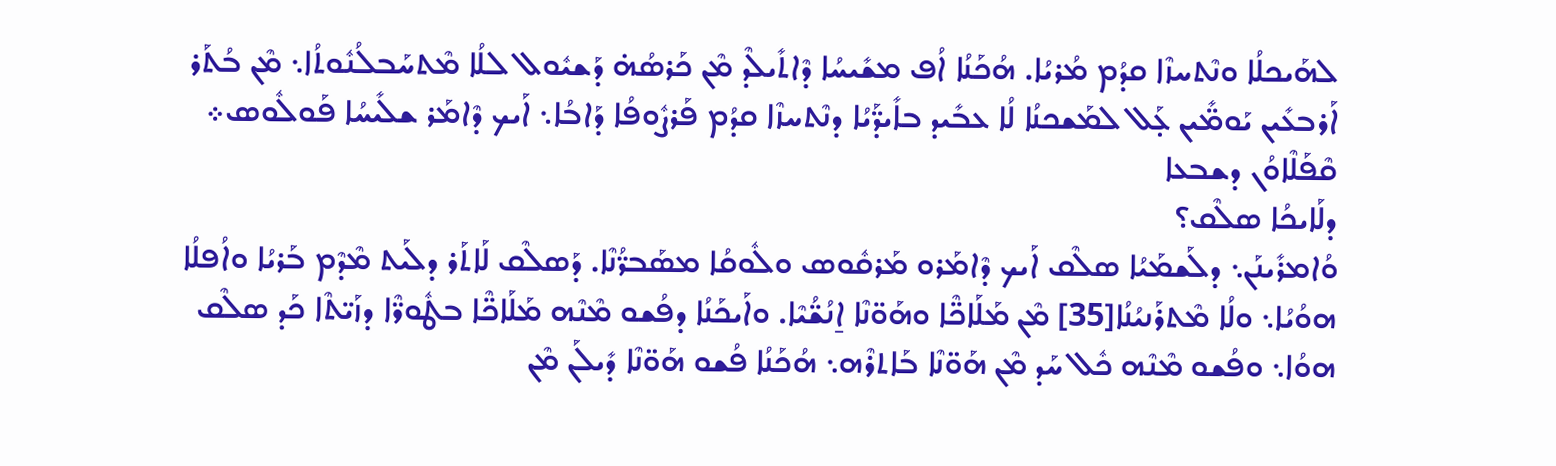ܠܗܰܝܟܠܳܐ ܘܢܶܬܚܙܶܐ ܩܕܳܡ ܡܳܪܝܳܐ. ܗܳܟܰܢܳܐ ܐܳܦ ܡܫܺܝܚܳܐ ܕܶܐܬܺܝܠܶܕ ܡܶܢ ܟܰܪܣܳܗ̇ ܕܰܫܝܽܘܠ ܠܠܳܐ ܡܶܬܚܰܒܠܳܢܽܘܬܳܐ܆ ܡܶܢ ܒܳܬܰܪ ܐܰܪܒܥܺܝܢ ܝܰܘܡ̈ܺܝܢ ܥ̣ܰܠ ܠܡܰܫܟܢܳܐ ܠܳܐ ܥܒܺܝܕ ܒܐܺܝܕ̈ܰܝܳܐ ܕܢܶܬܚܙܶܐ ܩܕܳܡ ܦܰܪܨܽܘܦܳܐ ܕܰܐܒܳܐ܆ ܐܰܝܟ ܕܶܐܡܰܪ ܫܠܺܝܚܳܐ ܦܰܘܠܽܘܣ܀
ܩܶܦܰܠܶܐܘܳܢ ܕܫܒܥܐ
ܕܠܰܐܝܟܳܐ ܣܠܶܩ؟
ܘܳܐܡܪܺܝܢܰܢ܆ ܕܠܰܫܡܰܝܳܐ ܣܠܶܩ ܐܰܝܟ ܕܶܐܡܰܪܘ ܡܰܪܩܽܘܣ ܘܠܽܘܩܳܐ ܡܣܰܒܪ̈ܳܢܶܐ. ܕܰܣܠܶܩ ܠܰܐܬܰܪ ܕܠܰܝܬ ܡܶܕܶܡ ܒܰܪܝܳܐ ܘܐܳܦܠܳܐ ܗܘܳܝܳܐ܆ ܘܠܳܐ ܡܶܬܪܰܢܝܳܢܳܐ[35] ܡܶܢ ܡܰܠܰܐܟ̈ܶܐ ܘܗܰܘ̈ܢܶܐ ܐ̱ܢܳܫ̈ܳܝܶܐ. ܘܐܰܝܟܰܢܳܐ ܕܦܳܫܘ ܡܶܢܶܗ ܡܰܠܰܐܟ̈ܶܐ ܒܛܽܘܪ̈ܶܐ ܕܙܰܝ̈ܬܶܐ ܟܰܕ ܣܠܶܩ ܗܘܳܐ܆ ܘܦܳܫܘ ܡܶܢܶܗ ܟܽܠ ܚܰܕ ܡܶܢ ܗܰܘ̈ܢܶܐ ܒܰܐܬܪܶܗ܆ ܗܳܟܰܢܳܐ ܦܳܫܘ ܗܰܘ̈ܢܶܐ ܕܺܝܠܰܢ ܡܶܢ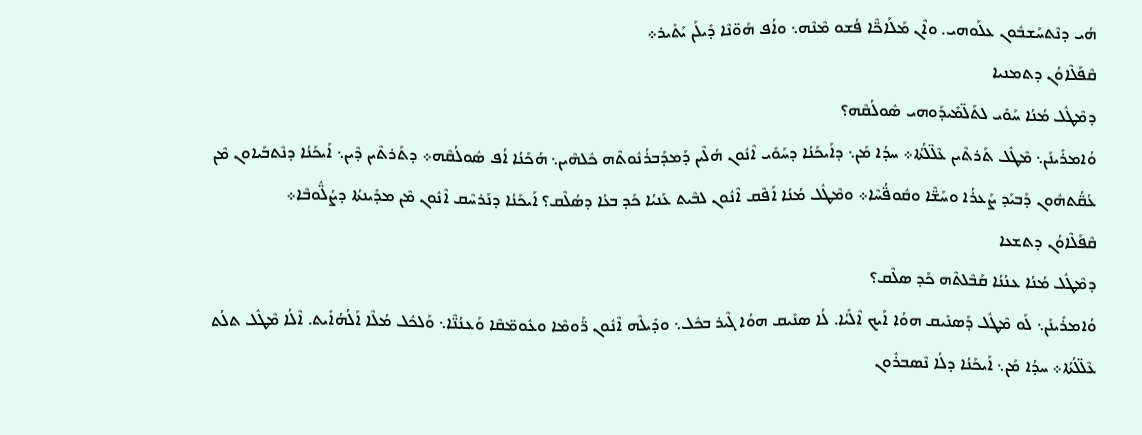ܗܳܝ ܕܢܶܬܚܰܫܒܽܘܢ ܥܠܰܘܗܝ. ܘܐܶܢ ܡܰܠܰܐܟ̈ܶܐ ܦܳܫܘ ܡܶܢܶܗ܆ ܘܐܳܦ ܗܰܘ̈ܢܶܐ ܕܺܝܠܰܢ ܝܰܬܺܝܪ܀
ܩܶܦܰܠܶܐܘܳܢ ܕܬܡܢܝܐ
ܕܡܶܛܽܠ ܡܳܢܳܐ ܚܰܘܺܝ ܠܬܰܠ̈ܡܺܝܕܰܘܗܝ ܣܽܘܠܳܩܶܗ؟
ܘܳܐܡܪܺܝܢܰܢ܆ ܡܶܛܽܠ ܬܰܪܬܶܝܢ ܥܶܠ̈ܠܳܬܳܐ܀ ܚܕܳܐ ܡܰܢ܆ ܕܐܰܝܟܰܢܳܐ ܕܚܰܘܺܝ ܐܶܢܽܘܢ ܗܳܠܶܝܢ ܕܰܡܕܰܒܪܳܢܽܘܬܶܗ ܟܽܠܗܶܝܢ܆ ܗܳܟܰܢܳܐ ܐܳܦ ܣܽܘܠܳܩܶܗ܀ ܕܬܰܪܬܶܝܢ ܕܶܝܢ܆ ܐܰܝܟܰܢܳܐ ܕܢܶܬܒܰܝܐܘܢ ܡܶܢ ܥܳܩ̈ܳܬܗܽܘܢ ܕܰܒܝܰܕ ܨܰܥܪܳܐ ܘܚܰܫ̈ܶܐ ܘܩܽܘܦ̈ܳܚܶܐ܀ ܘܡܶܛܽܠ ܡܳܢܳܐ ܐܰܦܶܩ ܐܶܢܽܘܢ ܠܒܶܝܬ ܥܰܢܝܳܐ ܟܰܕ ܒܥܳܐ ܕܣܳܠܶܩ؟ ܐܰܝܟܰܢܳܐ ܕܢܰܪܚܶܩ ܐܶܢܽܘܢ ܡܶܢ ܡܕܺܝܢܬܳܐ ܕܨܳܠ̈ܽܘܒܶܐ܀
ܩܶܦܰܠܶܐܘܳܢ ܕܬܫܥܐ
ܕܡܶܛܽܠ ܡܳܢܳܐ ܥܢܳܢܳܐ ܩܰܒܶܠܬܶܗ ܟܰܕ ܣܠܶܩ؟
ܘܳܐܡܪܺܝܢܰܢ܆ ܠܰܘ ܡܶܛܽܠ ܕܰܣܢܺܝܩ ܗܘܳܐ ܐܰܝܟ ܐܶܠܺܝܳܐ. ܠܳܐ ܣܢܺܝܩ ܗܘܳܐ ܓܶܝܪ ܒܟܽܠ܆ ܘܕܺܝܠܶܗ ܐܶܢܽܘܢ ܪ̈ܰܘܡܶܐ ܘܥܽܘܡ̈ܩܶܐ ܘܰܥܢܳܢ̈ܶܐ܆ ܘܰܠܟܽܠ ܡܳܠܶܐ ܐܰܠܳܗܳܐܺܝܬ. ܐܶܠܳܐ ܡܶܛܽܠ ܬܠܳܬ ܥܶܠ̈ܠܳܬܳܐ܀ ܚܕܳܐ ܡܰܢ܆ ܐܰܝܟܰܢܳܐ ܕܠܳܐ ܢܶܣܒܪܽܘܢ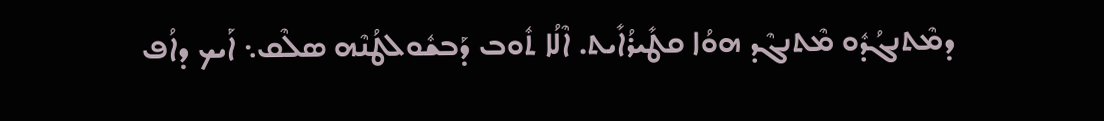ܕܡܶܬܢܓܳܕܽܘ ܡܶܬܢܓܶܕ ܗܘܳܐ ܩܛܺܝܪܳܐܺܝܬ. ܐܶܠܳܐ ܬܽܘܒ ܕܰܒܫܽܘܠܛܳܢܶܗ ܣܠܶܩ܆ ܐܰܝܟ ܕܐܳܦ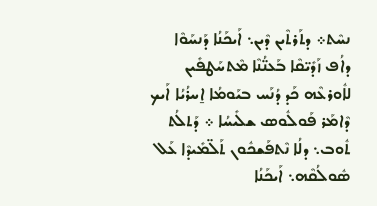ܢܚܶܬ܀ ܕܬܰܪܬܶܝܢ ܕܶܝܢ܆ ܐܰܝܟܰܢܳܐ ܕܰܢܚܰܘܶܐ ܕܐܳܦ ܙܰܕܺܝ̈ܩܶܐ ܒܰܥܢ̈ܳܢܶܐ ܡܶܬܚܰܛܦܺܝܢ ܠܐܽܘܪܥܶܗ ܟܰܕ ܕܳܢܰܚ ܒܝܰܘܡܳܐ ܐ̱ܚܪܳܝܳܐ ܐܰܝܟ ܕܶܐܡܰܪ ܦܰܘܠܽܘܣ ܫܠܺܝܚܳܐ ܀ ܕܰܬܠܳܬ ܬܽܘܒ܆ ܕܠܳܐ ܢܶܬܦܰܫܟܽܘܢ ܬܰܠ̈ܡܺܝܕܶܐ ܥܰܠ ܣܽܘܠܳܩܶܗ܆ ܐܰܝܟܰܢܳܐ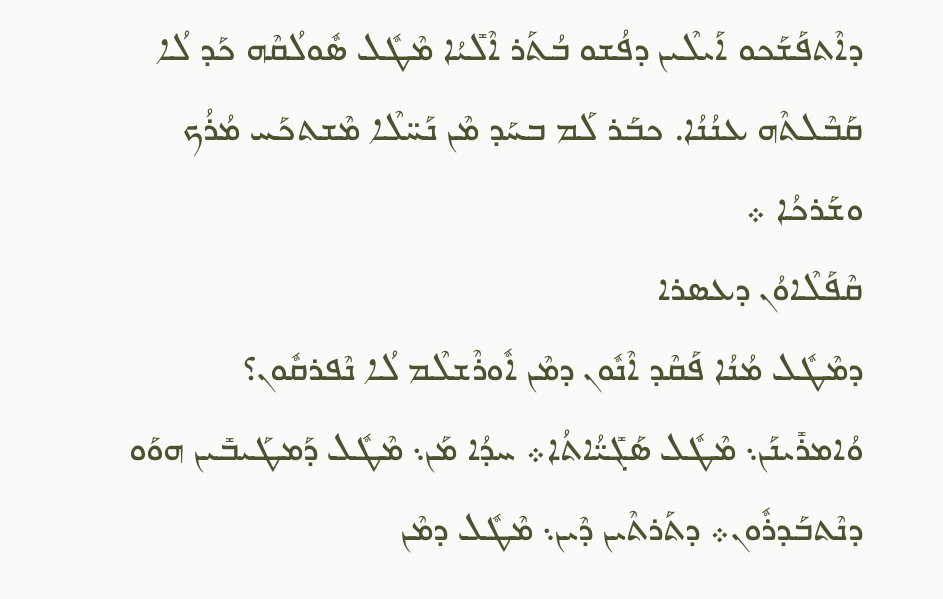ܕܐܶܬܦܰܫܰܟܘ ܐܰܝܠܶܝܢ ܕܦܳܫܘ ܒܳܬܰܪ ܐܶܠܺܝܳܐ ܡܶܛܽܠ ܣܽܘܠܳܩܶܗ ܟܰܕ ܠܳܐ ܩܰܒܶܠܬܶܗ ܥܢܳܢܳܐ. ܟܒܰܪ ܠܰܡ ܒܚܰܕ ܡܶܢ ܢܰܚ̈ܠܶܐ ܡܶܫܬܟܰܚ ܡܳܪܳܟ ܘܫܰܪܟܳܐ ܀
ܩܶܦܰܠܶܐܘܳܢ ܕܥܣܪܐ
ܕܡܶܛܽܠ ܡܳܢܳܐ ܦܰܩܶܕ ܐܶܢܽܘܢ ܕܡܶܢ ܐܽܘܪܶܫܠܶܡ ܠܳܐ ܢܶܦܪܩܽܘܢ؟
ܘܳܐܡܪܺܝܢܰܢ܆ ܡܶܛܽܠ ܣܰܓܺܝ̈ܳܐܬܳܐ܀ ܚܕܳܐ ܡܰܢ܆ ܡܶܛܽܠ ܕܰܡܛܰܝܒܺܝܢ ܗܘܰܘ ܕܢܶܬܒܰܕܪܽܘܢ܀ ܕܬܰܪܬܶܝܢ ܕܶܝܢ܆ ܡܶܛܽܠ ܕܡܶܢ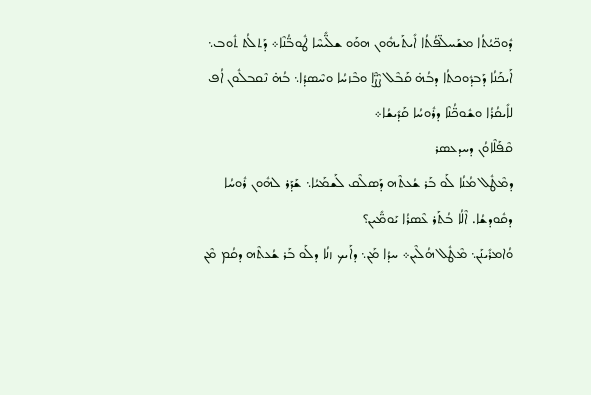ܕܽܘܟ̈ܝܳܬܳܐ ܡܫܰܚܠ̈ܦܳܬܳܐ ܐܺܝܬܰܝܗܽܘܢ ܗܘܰܘ ܫܠ̈ܺܝܚܶܐ ܛܽܘܒ̈ܳܢܶܐ܀ ܕܰܬܠܳܬ ܬܽܘܒ܆ ܐܰܝܟܰܢܳܐ ܕܰܒܕܽܘܟܬܳܐ ܕܒܳܗ̇ ܩܰܒܶܠ ܨܶܨ̈ܶܐ ܘܒܶܙܚܳܐ ܘܚܶܣܕܳܐ܆ ܒܳܗ̇ ܢܶܩܒܠܽܘܢ ܐܳܦ ܠܐܺܝܩܳܪܳܐ ܘܫܽܘܟ̈ܳܢܶܐ ܕܪܽܘܚܳܐ ܩܰܕܺܝܫܳܐ܀
ܩܶܦܰܠܶܐܘܳܢ ܕܚܕܥܣܪ
ܕܡܶܛܽܠ ܡܳܢܳܐ ܠܰܘ ܒܰܪ ܫܳܥܬܶܗ ܕܰܣܠܶܩ ܠܰܫܡܰܝܳܐ܆ ܫܰܕܰܪ ܠܗܽܘܢ ܪܽܘܚܳܐ ܕܩܽܘܕܫܳܐ. ܐܶܠܳܐ ܒܳܬܰܪ ܥܶܣܪܳܐ ܝܰܘܡ̈ܺܝܢ؟
ܘܳܐܡܪܺܝܢܰܢ܆ ܡܶܛܽܠ ܗܳܠܶܝܢ܀ ܚܕܳܐ ܡܰܢ܆ ܕܐܰܝܟ ܙܢܳܐ ܕܠܰܘ ܒܰܪ ܫܳܥܬܶܗ ܕܩܳܡ ܡܶܢ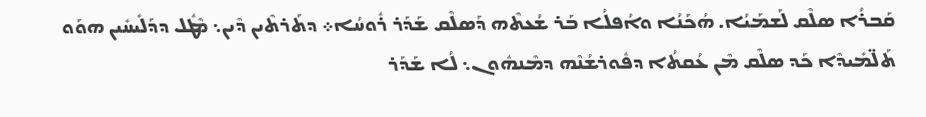ܩܰܒܪܳܐ ܣܠܶܩ ܠܰܫܡܰܝܳܐ. ܗܳܟܰܢܳܐ ܘܐܳܦܠܳܐ ܒܰܪ ܫܳܥܬܶܗ ܕܰܣܠܶܩ ܫܰܕܰܪ ܪܽܘܚܳܐ܀ ܕܬܰܪܬܶܝܢ ܕܶܝܢ܆ ܡܶܛܽܠ ܕܕܰܠܺܝܚܺܝܢ ܗܘܰܘ ܬܰܠ̈ܡܺܝܕܶܐ ܟܰܕ ܣܠܶܩ ܡܶܢ ܥܳܩܬܳܐ ܕܦܽܘܪܫܳܢܶܗ ܕܡܶܢܗܽܘܢ܆ ܠܳܐ ܫܰܕܰܪ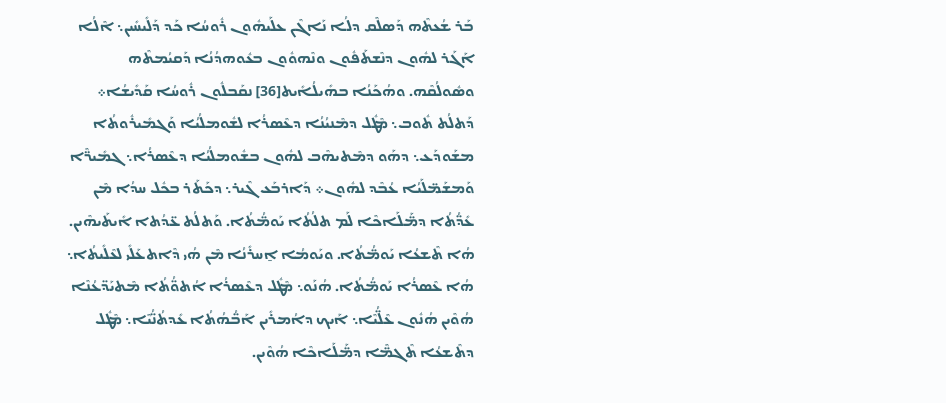ܒܰܪ ܫܳܥܬܶܗ ܕܰܣܠܶܩ ܕܠܳܐ ܢܰܐܓܶܢ ܥܠܰܝܗܽܘܢ ܪܽܘܚܳܐ ܟܰܕ ܕܰܠܺܝܚܺܝܢ܆ ܐܶܠܳܐ ܐܰܓܰܪ ܠܗܽܘܢ ܕܢܶܫܬܰܦܽܘܢ ܘܢܶܗܘܽܘܢ ܒܥܽܘܗܕܳܢܳܐ ܕܰܩܝܳܡܬܶܗ ܘܣܽܘܠܳܩܶܗ. ܘܗܳܟܰܢܳܐ ܒܗܺܝܠܳܐܺܝܬ[36] ܢܩܰܒܠܽܘܢ ܪܽܘܚܳܐ ܩܰܕܺܝܫܳܐ܀ ܕܰܬܠܳܬ ܬܽܘܒ܆ ܡܶܛܽܠ ܕܡܶܢܝܳܢܳܐ ܕܥܶܣܪܳܐ ܠܫܽܘܡܠܳܝܳܐ ܘܰܓܡܺܝܪܽܘܬܳܐ ܡܫܰܘܕܰܥ܆ ܕܗܰܘ ܕܡܶܬܝܗܶܒ ܠܗܽܘܢ ܒܫܽܘܡܠܳܝܳܐ ܕܥܶܣܪܳܐ܆ ܓܡܺܝܪ̈ܶܐ ܘܰܡܫܰܡ̈ܠܰܝܳܐ ܥܳܒܶܕ ܠܗܽܘܢ܀ ܕܰܐܪܒܰܥ ܓܶܝܪ܆ ܕܟܰܬܰܪ ܒܟܽܠ ܚܕܳܐ ܡܶܢ ܥܺܕ̈ܳܬܳܐ ܕܡ̈ܰܠܰܐܟܶܐ ܠܰܡ ܬܠܳܬܳܐ ܝܰܘܡ̈ܳܬܳܐ. ܘܰܬܠܳܬ ܥ̈ܕܳܬܐ ܐܺܝܬܰܝܗܶܝܢ. ܗܳܐ ܬܶܫܥܳܐ ܝܰܘܡ̈ܳܬܳܐ. ܘܝܰܘܡܳܐ ܐ̱ܚܪܺܢܳܐ ܡܶܢ ܗܳܝ ܕܶܐܬܥܰܠܺܝ ܠܥܶܠܺܝܬܳܐ܆ ܗܳܐ ܥܶܣܪܳܐ ܝܰܘܡ̈ܳܬܳܐ. ܗܳܢܰܘ܆ ܡܶܛܽܠ ܕܥܶܣܪܳܐ ܐܳܬܘ̈ܳܬܳܐ ܡܶܬܝܰܕ̈ܥܳܢܶܐ ܗܳܘܶܝܢ ܗܳܢܽܘܢ ܥܶܠ̈ܳܝܶܐ܆ ܐܰܝܟ ܕܐܳܡܪܺܝܢ ܐܰܒ̈ܳܗܳܬܳܐ ܥܺܕܬܳܢ̈ܳܝܶܐ܆ ܡܶܛܽܠ ܕܬܶܫܥܳܐ ܬܶܓܡ̈ܶܐ ܕܡ̈ܰܠܰܐܟܶܐ ܗܳܘܶܝܢ.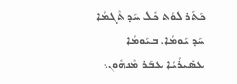ܟܰܬܰܪ ܠܘܳܬ ܟܽܠ ܚܰܕ ܬܶܓܡܳܐ ܚܰܕ ܝܰܘܡܳܐ. ܒܝܰܘܡܳܐ ܥܣܺܝܪܳܝܳܐ ܥܒܰܪ ܡܶܢܗܽܘܢ܆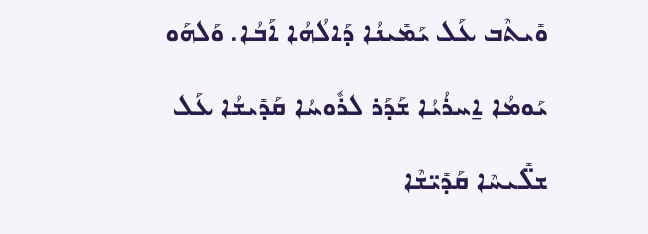ܘܺܝܬܶܒ ܥܰܠ ܝܰܡܺܝܢܳܐ ܕܰܐܠܳܗܳܐ ܐܰܒܳܐ. ܘܰܠܗܰܘ ܝܰܘܡܳܐ ܐ̱ܚܪܳܝܳܐ ܫܰܕܰܪ ܠܪܽܘܚܳܐ ܩܰܕܺܝܫܳܐ ܥܰܠ ܫܠ̈ܺܝܚܶܐ ܩܰܕܺܝ̈ܫܶܐ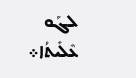ܠܓܰܘ ܥܶܠܺܝܬܳܐ܀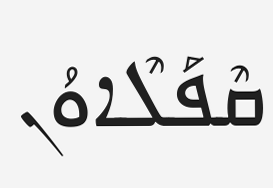ܩܶܦܰܠܶܐܘܳܢ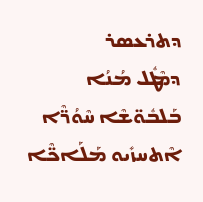ܕܬܪܥܣܪ
ܕܡܶܛܽܠ ܡܳܢܳܐ ܒܰܠܒܽܘ̈ܫܶܐ ܚܶܘܳܪ̈ܶܐ ܐܶܬܚܙܺܝܘ ܡܰܠܰܐܟ̈ܶܐ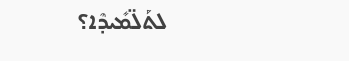ܠܬܰܠ̈ܡܺܝܕܶܐ؟